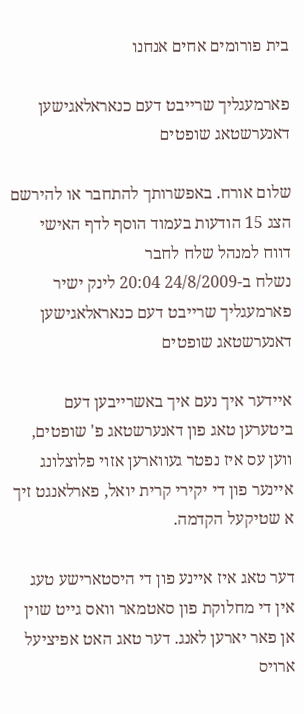בית פורומים אחים אנחנו

פארמעגליך שרייבט דעם כנאראלאגישען דאנערשטאג שופטים

שלום אורח. באפשרותך להתחבר או להירשם
הצג 15 הודעות בעמוד הוסף לדף האישי  דווח למנהל שלח לחבר
נשלח ב-24/8/2009 20:04 לינק ישיר
פארמעגליך שרייבט דעם כנאראלאגישען דאנערשטאג שופטים

איידער איך נעם איך באשרייבען דעם ביטערען טאג פון דאנערשטאג פ' שופטים, ווען עס איז נפטר געווארען אזוי פלוצלונג איינער פון די יקירי קרית יואל, פארלאנגט זיך א שטיקעל הקדמה.

דער טאג איז איינע פון די היסטארישע טעג אין די מחלוקת פון סאטמאר וואס גייט שוין אן פאר יארען לאנג. דער טאג האט אפיציעל ארויס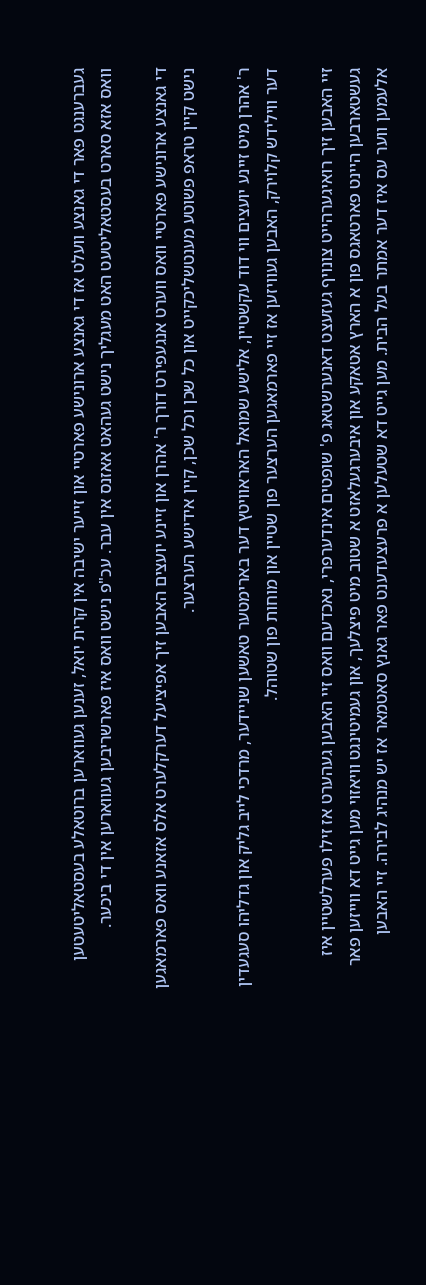געברענגט פאר די גאנצע וועלט אז די גאנצע ארונישע פארטיי און זייער ישיבה אין קרית יואל, זענען געווארען ברוטאלע בעסטאליטעטען וואס אזא סארט בעסטאליטעט האט מעגליך נישט געהאט אאזנס אין עבר. עכ"פ נישט וואס איז פארשריבען געווארען אין די ביכער.

די גאנצע ארונישע פארטיי וואס ווערט אנגעפירט דורך ר' אהרן און זיינע יועצים האבען זיך אפיציעל דערקלערט אלס אזאנע וואס פארמאגען נישט קיין טראפ פשוטע מענטשליכקייט און כל שכן וכל שכן, קיין אידישע הערצער.

ר' אהרן מיט זיינע יועצים ווי דוד עקשטיין, אלישע שמואל האראוויטץ דער בארימטער טאשען שניידער, מרדכי לייב גליק און גדליהו סעגעדין דער ווילידש קלוירק, האבען געוויזען אז זיי פארמאגען הערצער פון שטיין און מוחות פון שטוהל.

זיי האבען זיך רואיגערהייט צונויף געזעצט דאנערשטאג פ' שופטים אינדערפרי, נאכדעם וואס זיי האבען געהערט אז זילו פערלשטיין איז געשטארבען היינט פארטאגס פון א הארץ אטאקע און איבערגעלאזט א שטוב מיט פיצלעך, און געמיטינגט וויאזוי מען גייט דא ווייזען פאר אלעמען ווער עס איז דער אמתר בעל הבית. מען גייט דא שטעלען א פרעצעדענט פאר גאנץ סאטמאר אז יש מנהיג לבירה. זיי האבען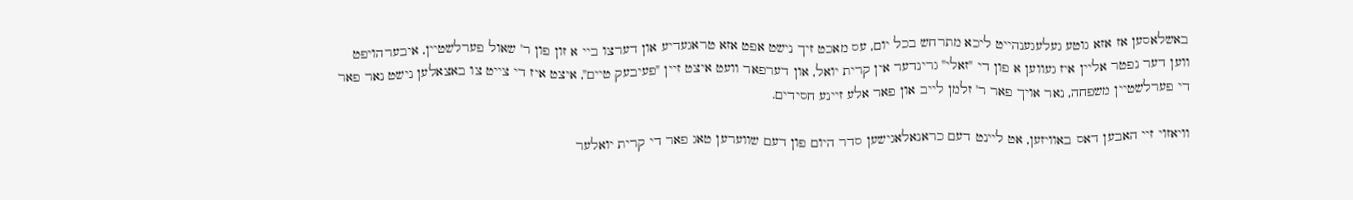באשלאסען אז אזא גוטע געלעגענהייט ליכא מתרחש בכל יום, עס מאכט זיך נישט אפט אזא טראגעדיע און דערצו ביי א זון פון ר' שאול פערלשטיין, איבערהויפט ווען דער נפטר אליין איז געווען א פון די "זאלי" גרינדער אין קרית יואל, און דערפאר וועט איצט זיין "פעיבעק טיים", איצט איז די צייט צו באצאלען נישט נאר פאר די פערלשטיין משפחה, נאר אויך פאר ר' זלמן לייב און פאר אלע זיינע חסידים.

וויאזוי זיי האבען דאס באוויזען, אט ליינט דעם כראנאלאגישען סדר היום פון דעם שווערען טאג פאר די קרית יואלער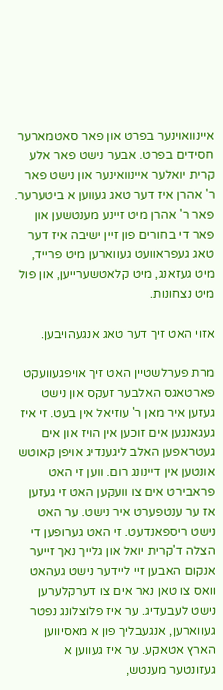איינוואוינער בפרט און פאר סאטמארער חסידים בפרט. אבער נישט פאר אלע קרית יואלער איינוואינער און נישט פאר ר' אהרן איז דער טאג געווען א ביטערער. פאר ר' אהרן מיט זיינע מענטשען און פאר די בחורים פון זיין ישיבה איז דער טאג געפראוועט געווארען מיט פרייד, מיט געזאנג, מיט קלאטשערייען, און פול מיט נצחונות.

אזוי האט זיך דער טאג אנגעהויבען.

מרת פערלשטיין האט זיך אויפגעוועקט פארטאגס האלבער זעקס און נישט געזען איר מאן ר' עוזיאל אין בעט. זי איז געגאנגען אים זוכען אין הויז און אים געטראפען האלב ליגענדיג אויפן קאוטש אונטען אין דיינונג רום. ווען זי האט פראבירט אים צו וועקען האט זי געזען אז ער ענטפערט איר נישט. ער האט נישט ריספאנדעט. זי האט גערופען די הצלה ד'קרית יואל און גלייך נאך זייער אנקום האבען זיי ליידער נישט געהאט וואס צו טאן נאר אים צו דערקלערען נישט לעבעדיג. ער איז פלוצלונג נפטר געווארען, אנגעבליך פון א מאסיווען הארץ אטאקע. ער איז געווען א געזונטער מענטש,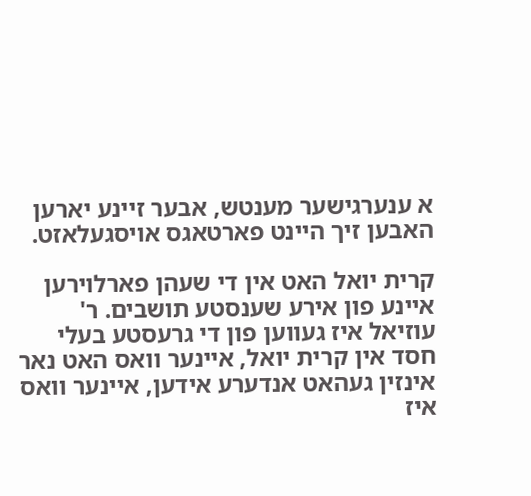א ענערגישער מענטש, אבער זיינע יארען האבען זיך היינט פארטאגס אויסגעלאזט.

קרית יואל האט אין די שעהן פארלוירען איינע פון אירע שענסטע תושבים. ר' עוזיאל איז געווען פון די גרעסטע בעלי חסד אין קרית יואל, איינער וואס האט נאר אינזין געהאט אנדערע אידען, איינער וואס איז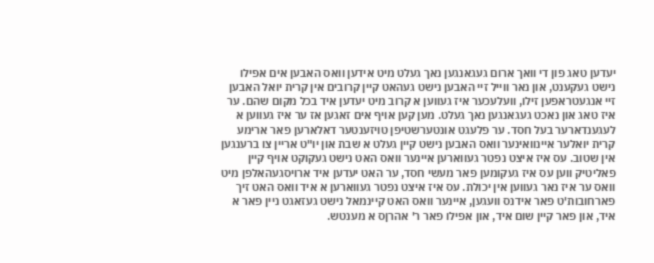יעדען טאג פון די וואך ארום געגאנגען נאך געלט מיט אידען וואס האבען אים אפילו נישט געקענט, און נאר ווייל זיי האבען נישט געהאט קיין קרובים אין קרית יואל האבען זיי אנגעטראפען זילו, וועלעכער איז געווען א קרוב מיט יעדען איד בכל מקום שהם. ער איז טאג און נאכט געגאנגען נאך געלט. מען קען אויף אים זאגען אז ער איז געווען א לעגענדארער בעל חסד. ער פלעגט אונטערשטיפן טויזענטער דאלארען פאר ארימע קרית יואלער איינוואינער וואס האבען נישט קיין געלט א שבת און יו"ט אריין צו ברענגען אין שטוב. עס איז איצט נפטר געווארען איינער וואס האט נישט געקוקט אויף קיין פאליטיק ווען עס איז געקומען פאר מעשי חסד, ער האט יעדען איד ארויסגעהאלפן מיט וואס ער איז נאר געווען אין יכולת. עס איז איצט נפטר געווארען א איד וואס האט זיך פארחובות'ט פאר אידנס וועגען, איינער וואס האט קיינמאל נישט געזאגט ניין פאר א איד, און פאר קיין שום איד, און אפילו פאר ר' אהרןס א מענטש.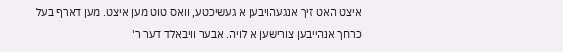איצט האט זיך אנגעהויבען א געשיכטע, וואס טוט מען איצט. מען דארף בעל כרחך אנהייבען צורישען א לויה. אבער וויבאלד דער ר'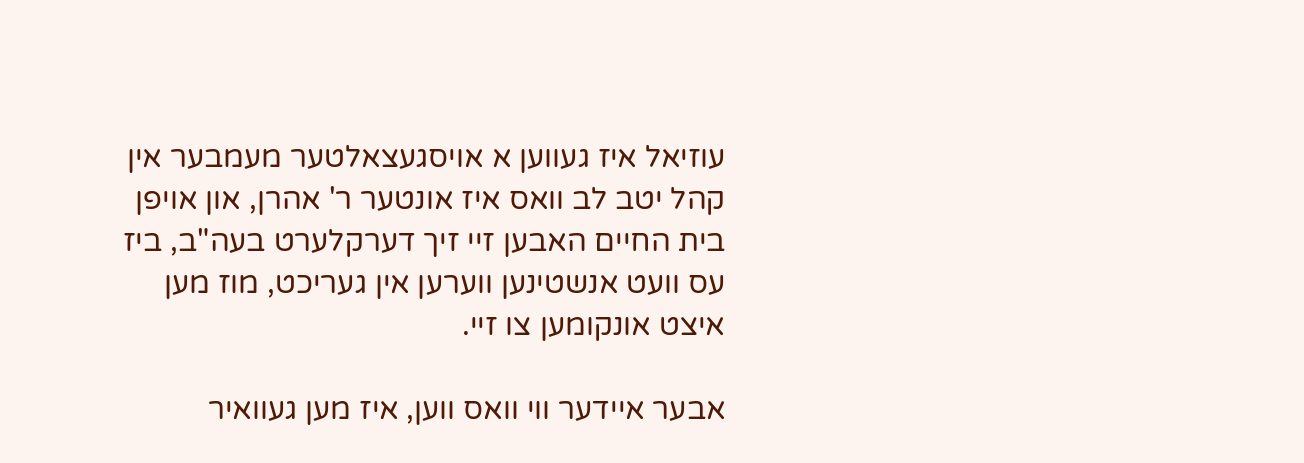עוזיאל איז געווען א אויסגעצאלטער מעמבער אין קהל יטב לב וואס איז אונטער ר' אהרן, און אויפן בית החיים האבען זיי זיך דערקלערט בעה"ב, ביז עס וועט אנשטינען ווערען אין געריכט, מוז מען איצט אונקומען צו זיי.

אבער איידער ווי וואס ווען, איז מען געוואיר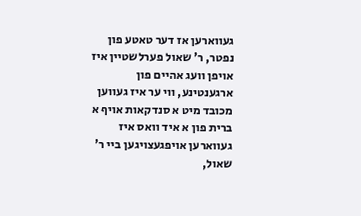געווארען אז דער טאטע פון נפטר, ר' שאול פערלשטיין איז אויפן וועג אהיים פון ארגענטינע, ווי ער איז געווען מכובד מיט א סנדקאות אויף א ברית פון א איד וואס איז געווארען אויפגעצויגען ביי ר' שאול,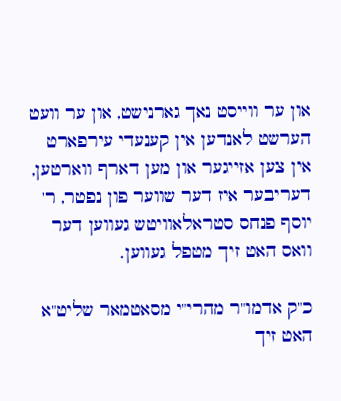און ער ווייסט נאך גארנישט, און ער וועט הערשט לאנדען אין קענעדי עירפארט אין צען אזייגער און מען דארף ווארטען, דעריבער איז דער שווער פון נפטר, ר' יוסף פנחס סטראלאוויטש געווען דער וואס האט זיך מטפל געווען.

כ"ק אדמו"ר מהרי"י מסאטמאר שליט"א האט זיך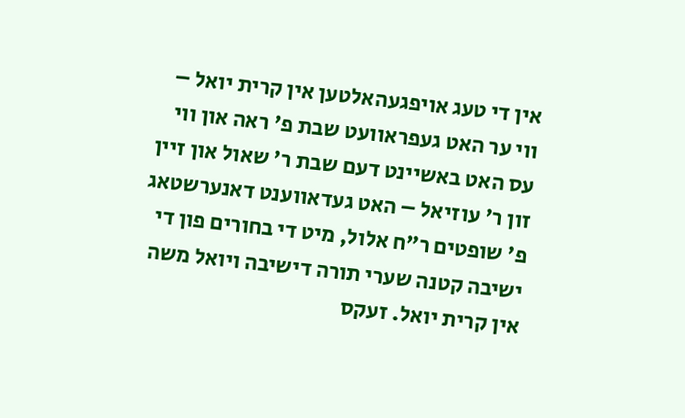אין די טעג אויפגעהאלטען אין קרית יואל – ווי ער האט געפראוועט שבת פ' ראה און ווי עס האט באשיינט דעם שבת ר' שאול און זיין זון ר' עוזיאל – האט געדאווענט דאנערשטאג פ' שופטים ר"ח אלול, מיט די בחורים פון די ישיבה קטנה שערי תורה דישיבה ויואל משה אין קרית יואל. זעקס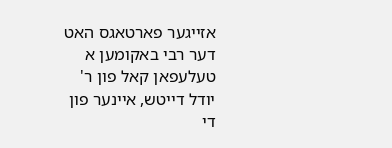אזייגער פארטאגס האט דער רבי באקומען א טעלעפאן קאל פון ר' יודל דייטש, איינער פון די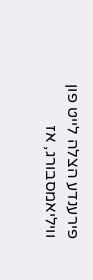פירענדע הצלה לייט פון וויליאמסבורג, אז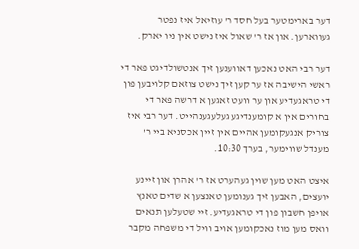דער בארימטער בעל חסד ר' עוזיאל איז נפטר געווארען. און אז ר' שאול איז נישט אין ניו יארק.

דער רבי האט נאכען דאווענען זיך אנטשולדיגט פאר די ראשי הישיבה אז ער קען זיך נישט צוזאם קלויבען פון די טראגעדיע און ער וועט זאגען א דרשה פאר די בחורים אין א קומענדיגע געלעגענהייט. דער רבי איז צוריק אנגעקומען אהיים אין זיין אכסניא ביי ר' מענדל שווימער, בערך 10:30.

איצט האט מען שוין געהערט אז ר' אהרן און זיינע יועצים, האבען זיך גענומען טאנצען א שדים טאנץ אויפן חשבון פון די טראגעדיע. זיי שטעלען תנאים וואס מען מוז נאכקומען אויב וויל די משפחה מקבר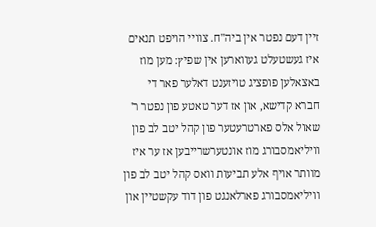זיין דעם נפטר אין ביה"ח. צוויי הויפט תנאים איז געשטעלט געווארען אין שפיץ: מען מוז באצאלען פופציג טויזענט דאלער פאר די חברא קדישא, און אז דער טאטע פון נפטר ר' שאול אלס פארטרעטער פון קהל יטב לב פון וויליאמסבורג מוז אונטערשרייבען אז ער איז מוותר אויף אלע תביעות וואס קהל יטב לב פון וויליאמסבורג פארלאנגט פון דוד עקשטיין און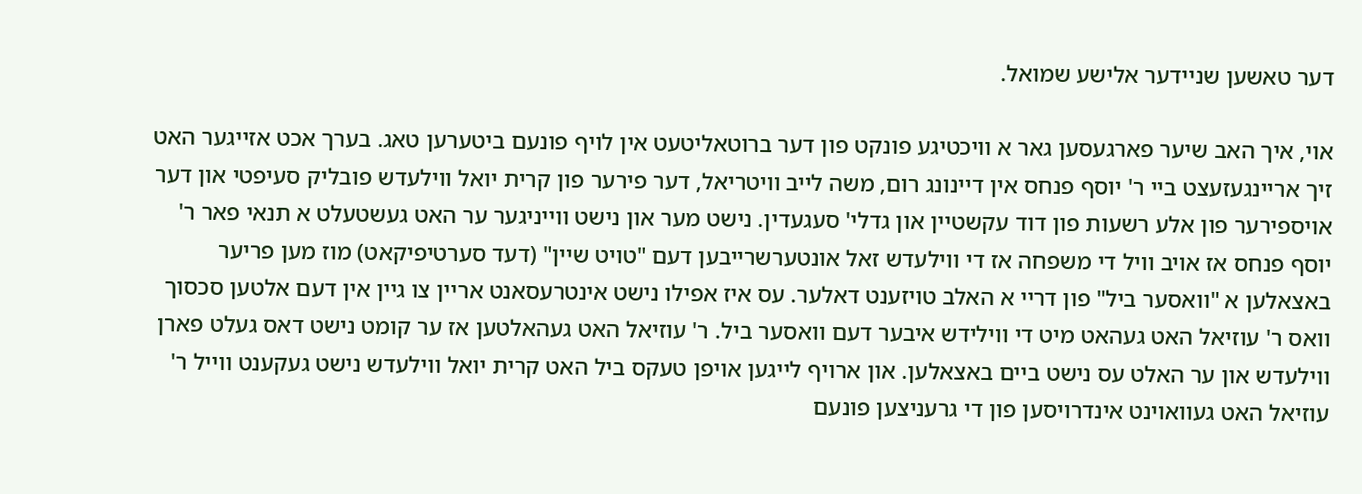דער טאשען שניידער אלישע שמואל.

אוי, איך האב שיער פארגעסען גאר א וויכטיגע פונקט פון דער ברוטאליטעט אין לויף פונעם ביטערען טאג. בערך אכט אזייגער האט זיך אריינגעזעצט ביי ר' יוסף פנחס אין דיינונג רום, משה לייב וויטריאל, דער פירער פון קרית יואל ווילעדש פובליק סעיפטי און דער אויספירער פון אלע רשעות פון דוד עקשטיין און גדלי' סעגעדין. נישט מער און נישט ווייניגער ער האט געשטעלט א תנאי פאר ר' יוסף פנחס אז אויב וויל די משפחה אז די ווילעדש זאל אונטערשרייבען דעם "טויט שיין" (דעד סערטיפיקאט) מוז מען פריער באצאלען א "וואסער ביל" פון דריי א האלב טויזענט דאלער. עס איז אפילו נישט אינטרעסאנט אריין צו גיין אין דעם אלטען סכסוך וואס ר' עוזיאל האט געהאט מיט די ווילידש איבער דעם וואסער ביל. ר' עוזיאל האט געהאלטען אז ער קומט נישט דאס געלט פארן ווילעדש און ער האלט עס נישט ביים באצאלען. און ארויף לייגען אויפן טעקס ביל האט קרית יואל ווילעדש נישט געקענט ווייל ר' עוזיאל האט געוואוינט אינדרויסען פון די גרעניצען פונעם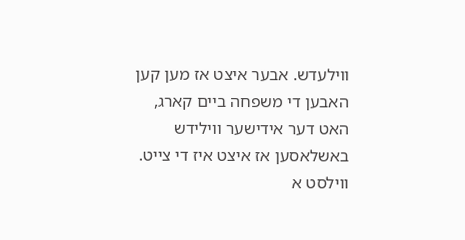ווילעדש. אבער איצט אז מען קען האבען די משפחה ביים קארג, האט דער אידישער ווילידש באשלאסען אז איצט איז די צייט. ווילסט א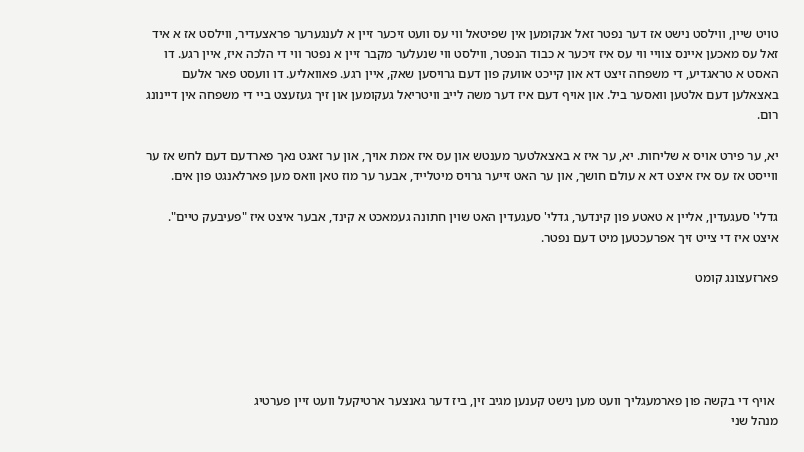טויט שיין, ווילסט נישט אז דער נפטר זאל אנקומען אין שפיטאל ווי עס וועט זיכער זיין א לענגערער פראצעדיר, ווילסט אז א איד זאל עס מאכען איינס צוויי ווי עס איז זיכער א כבוד הנפטר, ווילסט ווי שנעלער מקבר זיין א נפטר ווי די הלכה איז, איין רגע. דו האסט א טראגדיע, די משפחה זיצט דא און קייכט אוועק פון דעם גרויסען שאק, איין רגע. פאוואליע. דו וועסט פאר אלעם באצאלען דעם אלטען וואסער ביל. און אויף דעם איז דער משה לייב וויטריאל געקומען און זיך געזעצט ביי די משפחה אין דיינונג רום.

יא, ער פירט אויס א שליחות. יא, ער איז א באצאלטער מענטש און עס איז אמת אויך, און ער זאגט נאך פארדעם דעם לחש אז ער ווייסט אז עס איז איצט דא א עולם חושך, און ער האט זייער גרויס מיטלייד, אבער ער מוז טאן וואס מען פארלאנגט פון אים.

גדלי' סעגעדין, אליין א טאטע פון קינדער, גדלי' סעגעדין האט שוין חתונה געמאכט א קינד, אבער איצט איז "פעיבעק טיים". איצט איז די צייט זיך אפרעכטען מיט דעם נפטר.

פארזעצונג קומט





 אויף די בקשה פון פארמעגליך וועט מען נישט קענען מגיב זין, ביז דער גאנצער ארטיקעל וועט זיין פערטיג
מנהל שני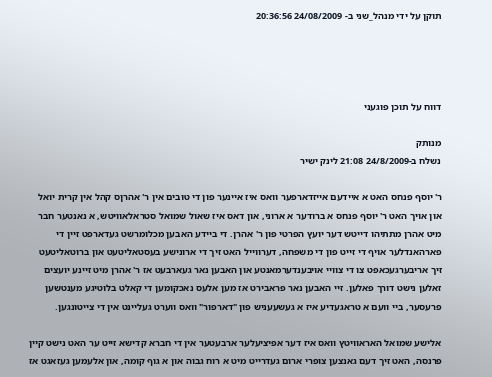תוקן על ידי מנהל_שני ב- 24/08/2009 20:36:56




דווח על תוכן פוגעני

מנותק
נשלח ב-24/8/2009 21:08 לינק ישיר

ר' יוסף פנחס האט א איידעם אייזדארפער וואס איז איינער פון די טובים אין ר' אהרןס קהל אין קרית יואל און אויך האט ר' יוסף פנחס א ברודער א ארוני, און דאס איז שאול שמואל סטראלאוויטש, א נאנטער חבר מיט אהרן מתתיהו דייטש דער יועץ הפרטי פון ר' אהרן. די ביידע האבען מכלומרשט געדארפט זיין די פארהאנדלער אויף די זייט פון די משפחה, דערווייל האט זיך די ארונישע בעסטאליטעט און ברוטאליטעט זיך אריבערגעכאפט צו די צוויי אויבענדערמאנטע און האבען נאר געארבעט אז ר' אהרן מיט זיינע יועצים זאלען נישט דורך פאלען. זיי האבען נאר פראבירט אז מען אלעס נאכקומען די קאלט בלוטיגע מענטשען פרעסער, ביי וועם א טראגעדיע איז א געשעעניש פון "דארפור" וואס ווערט געליינט אין די צייטונגען.

אלישע שמואל האראוויטץ וואס איז דער אפיציעלער ארבעטער אין די חברא קדישא זייט ער האט נישט קיין פרנסה, האט זיך דעם גאנצען צופרי ארום געדרייט מיט א רוח גבוה און א גוף קומה, און אלעמען געזאגט אז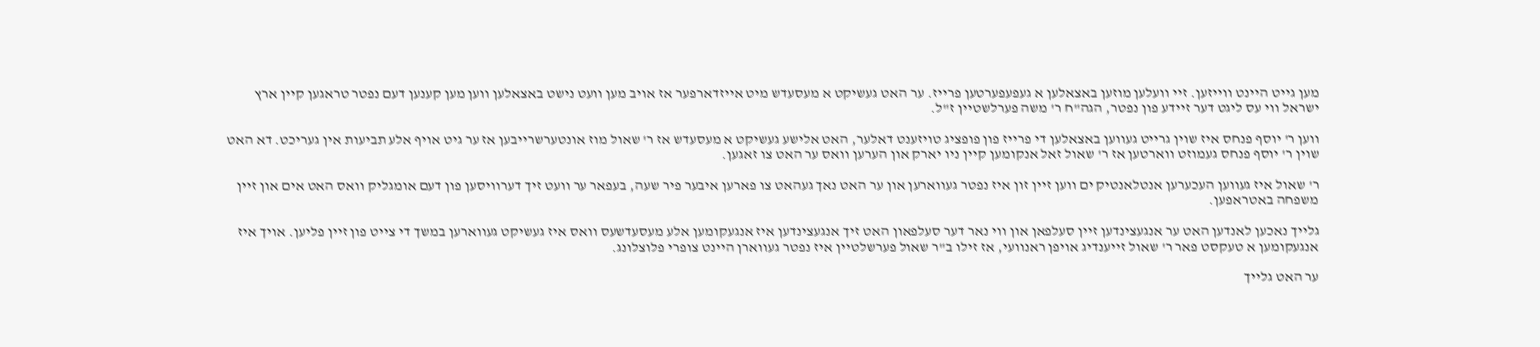מען גייט היינט ווייזען. זיי וועלען מוזען באצאלען א געפעפערטען פרייז. ער האט געשיקט א מעסעדש מיט אייזדארפער אז אויב מען וועט נישט באצאלען ווען מען קענען דעם נפטר טראגען קיין ארץ ישראל ווי עס ליגט דער זיידע פון נפטר, הגה"ח ר' משה פערלשטיין ז"ל.

ווען ר' יוסף פנחס איז שוין גרייט געווען באצאלען די פרייז פון פופציג טויזענט דאלער, האט אלישע געשיקט א מעסעדש אז ר' שאול מוז אונטערשרייבען אז ער גיט אויף אלע תביעות אין געריכט. דא האט שוין ר' יוסף פנחס געמוזט ווארטען אז ר' שאול זאל אנקומען קיין ניו יארק און הערען וואס ער האט צו זאגען.

ר' שאול איז געווען העכערען אנטלאנטיק ים ווען זיין זון איז נפטר געווארען און ער האט נאך געהאט צו פארען איבער פיר שעה, בעפאר ער וועט זיך דערוויסען פון דעם אומגליק וואס האט אים און זיין משפחה באטראפען.

גלייך נאכען לאנדען האט ער אנגעצינדען זיין סעלפאן און ווי נאר דער סעלפאון האט זיך אנגעצינדען איז אנגעקומען אלע מעסעדשעס וואס איז געשיקט געווארען במשך די צייט פון זיין פליען. אויך איז אנגעקומען א טעקסט פאר ר' שאול זייענדיג אויפן ראנוועי, אז זילו ב"ר שאול פערשלטיין איז נפטר געווארן היינט צופרי פלוצלונג.

ער האט גלייך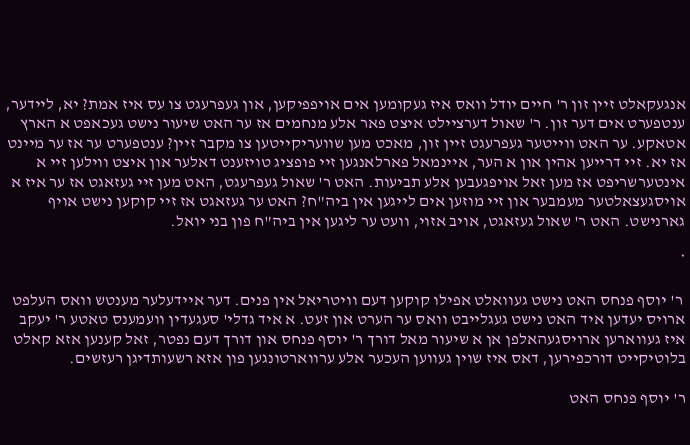אנגעקאלט זיין זון ר' חיים יודל וואס איז געקומען אים אויפפיקען, און געפרעגט צו עס איז אמת? יא, ליידער, ענטפערט אים דער זון. ר' שאול דערציילט איצט פאר אלע מנחמים אז ער האט שיעור נישט געכאפט א הארץ אטאקע. ער האט ווייטער געפרעגט זיין זון, מאכט מען שוועריקייטען צו מקבר זיין? ענטפערט ער אז ער מיינט אז יא. זיי דרייען אהין און א הער, איינמאל פארלאנגען זיי פופציג טויזענט דאלער און איצט ווילען זיי א אינטערשריפט אז מען זאל אויפגעבען אלע תביעות. האט ר' שאול געפרעגט, האט מען זיי געזאגט אז ער איז א אויסגעצאלטער מעמבער און זיי מוזען אים לייגען אין ביה"ח? האט ער געזאגט אז זיי קוקען נישט אויף גארנישט. האט ר' שאול געזאגט, אויב אזוי, וועט ער ליגען אין ביה"ח פון בני יואל.

*

 ר' יוסף פנחס האט נישט געוואלט אפילו קוקען דעם וויטריאל אין פנים. דער איידעלער מענטש וואס העלפט ארויס יעדען איד האט נישט געגלייבט וואס ער הערט און זעט. א איד גדלי' סעגעדין וועמענס טאטע ר' יעקב איז געווארען ארויסגעהאלפן אן א שיעור מאל דורך ר' יוסף פנחס און דורך דעם נפטר, זאל קענען אזא קאלט בלוטיקייט דורכפירען, דאס איז שוין געווען העכער אלע ערווארטונגען פון אזא רשעותדיגן רעזשים.

ר' יוסף פנחס האט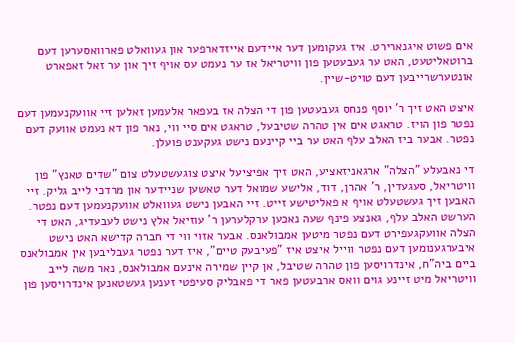אים פשוט איגנארירט. איז געקומען דער איידעם אייזדארפער און געוואלט פארוואסערען דעם ברוטאליטעט, האט ער געבעטען פון וויטריאל אז ער נעמט עס אויף זיך און ער זאל זאפארט אונטערשרייבען דעם טויט-שיין.

איצט האט זיך ר' יוסף פנחס געבעטען פון די הצלה אז בעפאר אלעמען זאלען זיי אוועקנעמען דעם נפטר פון הויז. טראגט אים אין טהרה שטיבעל, טראגט אים סיי ווי, נאר פון דא נעמט אוועק דעם נפטר. אבער ביז האלב עלף האט ער ביי קיינעם נישט געקענט פועלן.

די נאבעלע "הצלה" ארגאניזאציע, האט זיך אפיציעל איצט צוגעשטעלט צום "שדים טאנץ" פון וויטריאל, סעגעדין, ר' אהרן, דוד, אלישע שמואל דער טאשען שניידער און מרדכי לייב גליק. זיי האבען זיך געשטעלט אויף א פאליטישע זייט. זיי האבען נישט געוואלט אוועקנעמען דעם נפטר. הערשט האלב עלף, גאנצע פינף שעה נאכען ערקלערען ר' עוזיאל אלץ נישט לעבעדיג, האט די הצלה אוועקגעפירט דעם נפטר מיטען אמבולאנס. אבער אזוי ווי די חברה קדישא האט נישט איבערגענומען דעם נפטר ווייל איצט איז "פעיבעק טיים", איז דער נפטר געבליבען אין אמבולאנס ביים ביה"ח, אינדרויסען פון טהרה שטיבל, אן קיין שמירה אינעם אמבולאנס, נאר משה לייב וויטריאל מיט זיינע גוים וואס ארבעטען פאר די פאבליק סעיפטי זענען געשטאנען אינדרויסען פון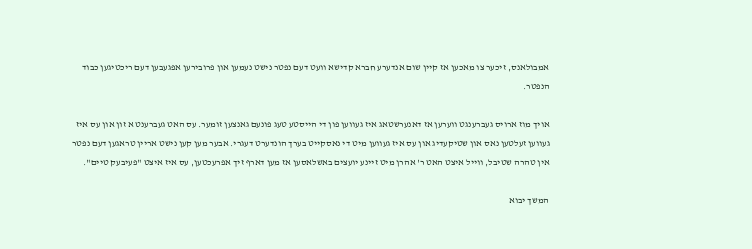אמבולאנס, זיכער צו מאכען אז קיין שום אנדערע חברא קדישא וועט דעם נפטר נישט נעמען און פרובירען אפגעבען דעם ריכטיגען כבוד הנפטר.

אויך מוז ארויס געברענגט ווערען אז דאנערשטאג איז געווען פון די הייסטע טעג פונעם גאנצען זומער. עס האט געברענט א זון און עס איז געווען זעלטען נאס און שטיקעדיג און עס איז געווען מיט די נאסקייט בערך הונדערט דעגרי. אבער מען קען נישט אריין טראגען דעם נפטר אין טהרה שטיבל, ווייל איצט האט ר' אהרן מיט זיינע יועצים באשלאסען אז מען דארף זיך אפרעכטען, עס איז איצט "פעיבעק טיים".

המשך יבוא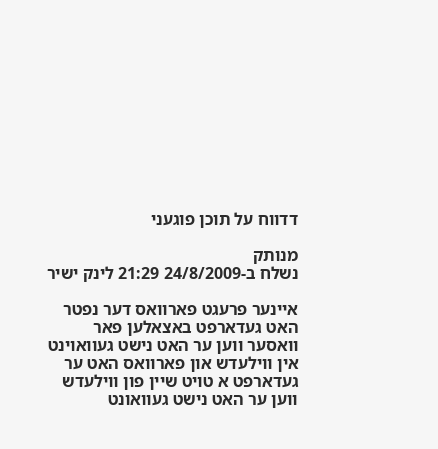דדווח על תוכן פוגעני

מנותק
נשלח ב-24/8/2009 21:29 לינק ישיר

איינער פרעגט פארוואס דער נפטר האט געדארפט באצאלען פאר וואסער ווען ער האט נישט געוואוינט אין ווילעדש און פארוואס האט ער געדארפט א טויט שיין פון ווילעדש ווען ער האט נישט געוואונט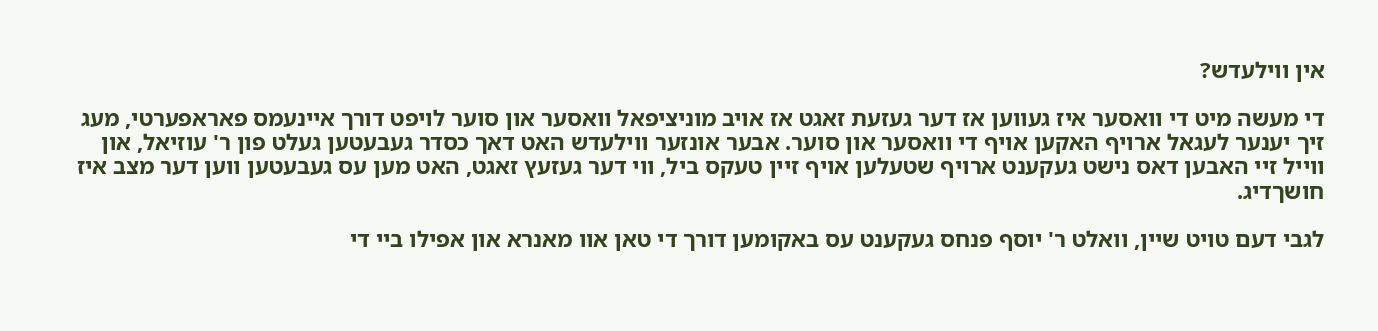אין ווילעדש?

די מעשה מיט די וואסער איז געווען אז דער געזעת זאגט אז אויב מוניציפאל וואסער און סוער לויפט דורך איינעמס פאראפערטי, מעג זיך יענער לעגאל ארויף האקען אויף די וואסער און סוער. אבער אונזער ווילעדש האט דאך כסדר געבעטען געלט פון ר' עוזיאל, און ווייל זיי האבען דאס נישט געקענט ארויף שטעלען אויף זיין טעקס ביל, ווי דער געזעץ זאגט, האט מען עס געבעטען ווען דער מצב איז חושךדיג.

לגבי דעם טויט שיין, וואלט ר' יוסף פנחס געקענט עס באקומען דורך די טאן אוו מאנרא און אפילו ביי די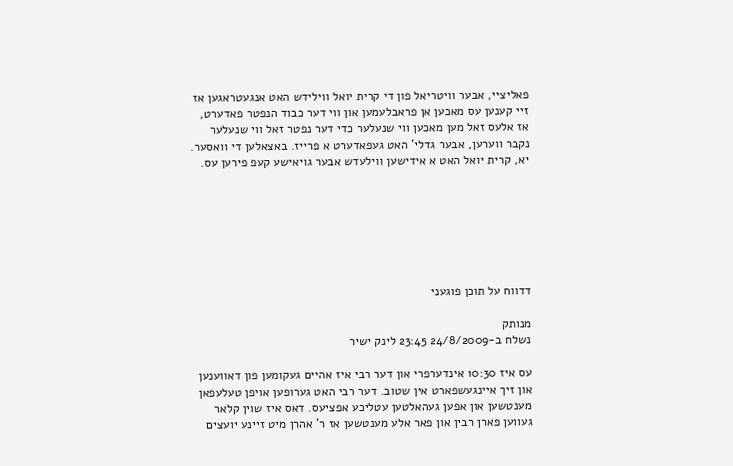פאליציי, אבער וויטריאל פון די קרית יואל ווילידש האט אנגעטראגען אז זיי קענען עס מאכען אן פראבלעמען און ווי דער כבוד הנפטר פאדערט, אז אלעס זאל מען מאכען ווי שנעלער כדי דער נפטר זאל ווי שנעלער נקבר ווערען, אבער גדלי' האט געפאדערט א פרייז. באצאלען די וואסער. יא, קרית יואל האט א אידישען ווילעדש אבער גויאישע קעפ פירען עס.







דדווח על תוכן פוגעני

מנותק
נשלח ב-24/8/2009 23:45 לינק ישיר

עס איז 10:30 אינדערפרי און דער רבי איז אהיים געקומען פון דאווענען און זיך איינגעשפארט אין שטוב. דער רבי האט גערופען אויפן טעלעפאן מענטשען און אפען געהאלטען עטליכע אפציעס. דאס איז שוין קלאר געווען פארן רבין און פאר אלע מענטשען אז ר' אהרן מיט זיינע יועצים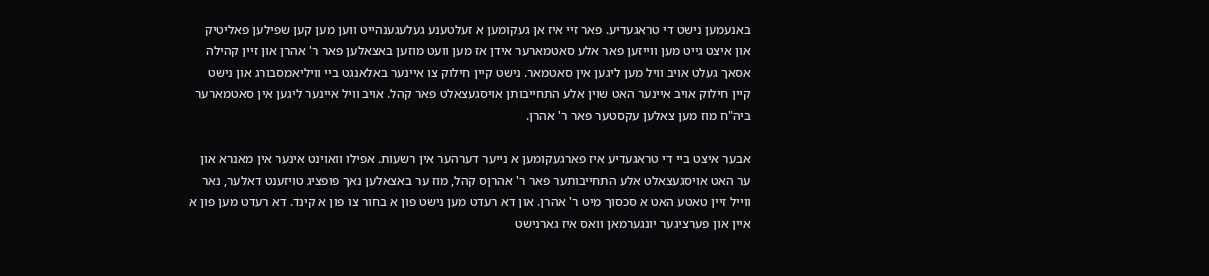באנעמען נישט די טראגעדיע. פאר זיי איז אן געקומען א זעלטענע געלעגענהייט ווען מען קען שפילען פאליטיק און איצט גייט מען ווייזען פאר אלע סאטמארער אידן אז מען וועט מוזען באצאלען פאר ר' אהרן און זיין קהילה אסאך געלט אויב וויל מען ליגען אין סאטמאר. נישט קיין חילוק צו איינער באלאנגט ביי וויליאמסבורג און נישט קיין חילוק אויב איינער האט שוין אלע התחייבותן אויסגעצאלט פאר קהל. אויב וויל איינער ליגען אין סאטמארער ביה"ח מוז מען צאלען עקסטער פאר ר' אהרן.

אבער איצט ביי די טראגעדיע איז פארגעקומען א נייער דערהער אין רשעות. אפילו וואוינט אינער אין מאנרא און ער האט אויסגעצאלט אלע התחייבותער פאר ר' אהרןס קהל, מוז ער באצאלען נאך פופציג טויזענט דאלער, נאר ווייל זיין טאטע האט א סכסוך מיט ר' אהרן. און דא רעדט מען נישט פון א בחור צו פון א קינד. דא רעדט מען פון א איין און פערציגער יונגערמאן וואס איז גארנישט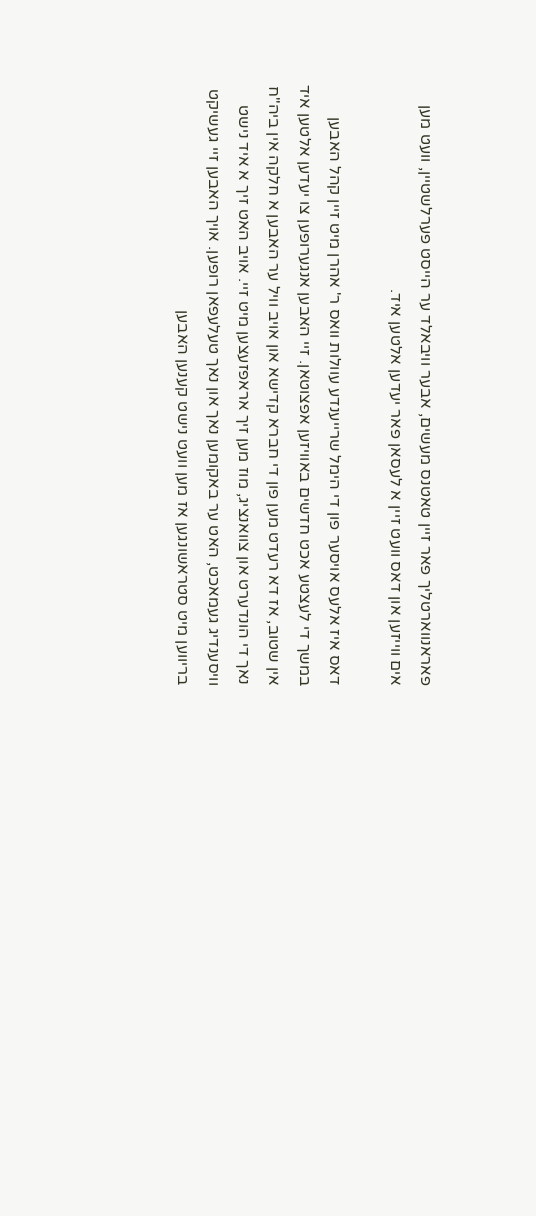פאראנווארטליך פאר זיין טאטנס מעשים, אבער וויבאלד ער הייסט פערלשטיין, וועט מען אים ווייזען און דאס וועט זיין א לעסאן פאר יעדען אלטען איד.

דאס איז אלעס אויסער פון די הימל שרייענדע עוולות וואס ר' אהרן מיט זיין קהל האבען במשך די לעצטע אכט חדשים באוויזען אפצוטאן. זיי האבען אנגערופען צו יעדען אלטען איד אין שטוב, אז דא רעדט מען פון די חברא קדישא און אויב וויל ער האבען א חלקה אין ביה"ח נאך די הונדערט און צוואנציג, מוז מען זיך אראפזעצען מיט זיי. אויב האט זיך א איד נישט וויסענדיג געמאכט, האט ער באקומען נאך און נאך טעלעפאן רופען. אויך האבען זיי געשיקט בריווען מיט סטראשונגען אז מען וועט נישט קענען האבען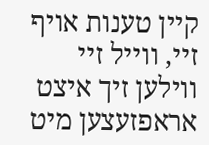קיין טענות אויף זיי, ווייל זיי ווילען זיך איצט אראפזעצען מיט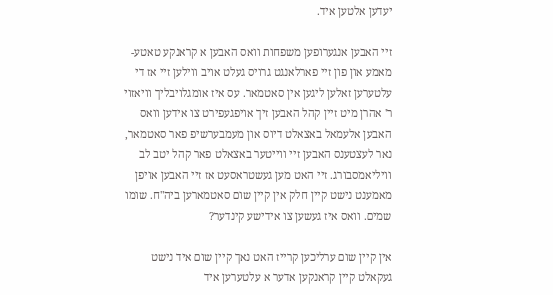יעדען אלטען איד.

זיי האבען אנגערופען משפחות וואס האבען א קראנקע טאטע-מאמע און פון זיי פארלאנגט גרויס געלט אויב ווילען זיי אז די עלטערען זאלען ליגען אין סאטמאר. עס איז אומגלויבליך וויאזוי ר' אהרן מיט זיין קהל האבען זיך אויפגעפירט צו אידען וואס האבען אלעמאל באצאלט דיוס און מעמבערשיפ פאר סאטמאר, נאר לעצטענס האבען זיי ווייטער באצאלט פאר קהל יטב לב וויליאמסבורג. זיי האט מען געשטראסעט אז זיי האבען אויפן מאמענט נישט קיין חלק אין קיין שום סאטמארען ביה"ח. שומו שמים. וואס איז געשען צו אידישע קינדער?

אין קיין שום ערליכען קרייז האט נאך קיין שום איד נישט געקאלט קיין קראנקען אדער א עלטערען איד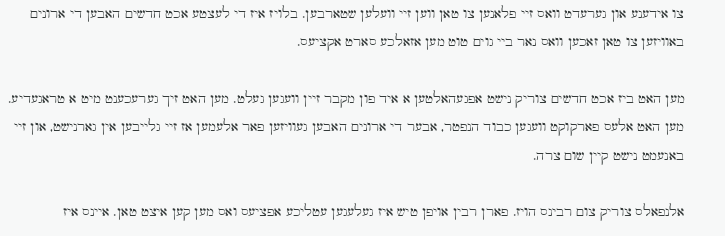צו אידענע און גערעדט וואס זיי פלאנען צו טאן ווען זיי וועלען שטארבען. בלויז איז די לעצטע אכט חדשים האבען די ארונים באוויזען צו טאן זאכען וואס נאר ביי גוים טוט מען אזאלכע סארט אקציעס.

מען האט ביז אכט חדשים צוריק נישט אפגעהאלטען א איד פון מקבר זיין וועגען געלט. מען האט זיך גערעכענט מיט א טראגעדיע. מען האט אלעס פארקוקט וועגען כבוד הנפטר, אבער די ארונים האבען געוויזען פאר אלעמען אז זיי גלייבען אין גארנישט, און זיי באנעמט נישט קיין שום צרה.

אלנפאלס צוריק צום רבינס הויז. פארן רבין אויפן טיש איז געלעגען עטליכע אפציעס ואס מען קען איצט טאן. איינס איז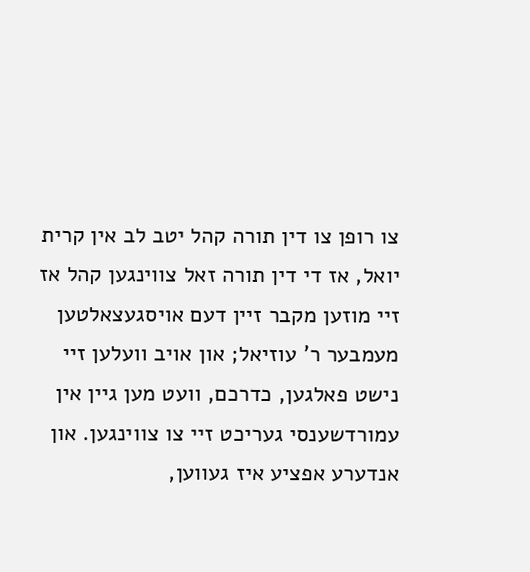צו רופן צו דין תורה קהל יטב לב אין קרית יואל, אז די דין תורה זאל צווינגען קהל אז זיי מוזען מקבר זיין דעם אויסגעצאלטען מעמבער ר' עוזיאל; און אויב וועלען זיי נישט פאלגען, כדרכם, וועט מען גיין אין עמורדשענסי געריכט זיי צו צווינגען. און אנדערע אפציע איז געווען,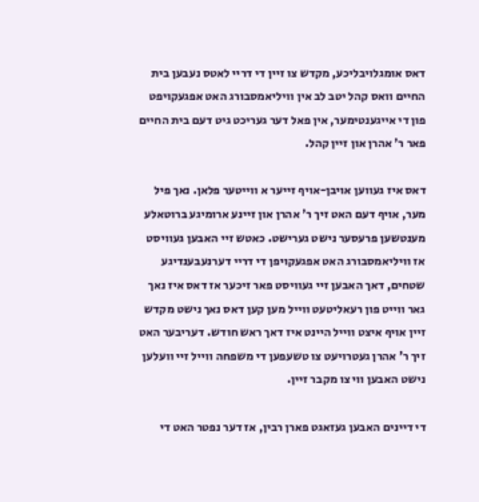דאס אומגלויבליכע, מקדש צו זיין די דריי לאטס נעבען בית החיים וואס קהל יטב לב אין וויליאמסבורג האט אפגעקויפט פון די אייגענטימער, אין פאל דער געריכט גיט דעם בית החיים פאר ר' אהרן און זיין קהל.

דאס איז געווען אויבן-אויף זייער א ווייטער פלאן. נאך פיל מער, אויף דעם האט זיך ר' אהרן און זיינע ארומיגע ברוטאלע מענטשען פרעסער נישט גערישט. כאטש זיי האבען געוויסט אז וויליאמסבורג האט אפגעקויפן די דריי דערנעבענדיגע שטחים, דאך האבען זיי געוויסט פאר זיכער אז דאס איז נאך גאר ווייט פון רעאליטעט ווייל מען קען דאס נאך נישט מקדש זיין אויף איצט ווייל היינט איז דאך ראש חודש. דעריבער האט זיך ר' אהרן געטרויעט צו טשעפען די משפחה ווייל זיי וועלען נישט האבען ווי צו מקבר זיין.

די דיינים האבען געזאגט פארן רבין, אז דער נפטר האט די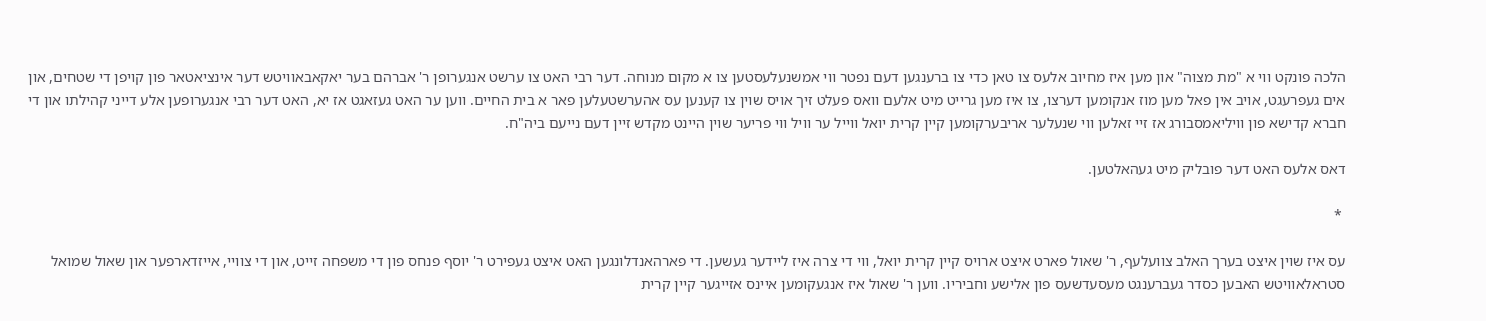הלכה פונקט ווי א "מת מצוה" און מען איז מחיוב אלעס צו טאן כדי צו ברענגען דעם נפטר ווי אמשנעלעסטען צו א מקום מנוחה. דער רבי האט צו ערשט אנגערופן ר' אברהם בער יאקאבאוויטש דער אינציאטאר פון קויפן די שטחים, און אים געפרעגט, אויב אין פאל מען מוז אנקומען דערצו, צו איז מען גרייט מיט אלעם וואס פעלט זיך אויס שוין צו קענען עס אהערשטעלען פאר א בית החיים. ווען ער האט געזאגט אז יא, האט דער רבי אנגערופען אלע דייני קהילתו און די חברא קדישא פון וויליאמסבורג אז זיי זאלען ווי שנעלער אריבערקומען קיין קרית יואל ווייל ער וויל ווי פריער שוין היינט מקדש זיין דעם נייעם ביה"ח.

דאס אלעס האט דער פובליק מיט געהאלטען.

 *

עס איז שוין איצט בערך האלב צוועלעף, ר' שאול פארט איצט ארויס קיין קרית יואל, ווי די צרה איז ליידער געשען. די פארהאנדלונגען האט איצט געפירט ר' יוסף פנחס פון די משפחה זייט, און די צוויי, אייזדארפער און שאול שמואל סטראלאוויטש האבען כסדר געברענגט מעסעדשעס פון אלישע וחביריו. ווען ר' שאול איז אנגעקומען איינס אזייגער קיין קרית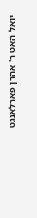יואל האט ר' אהרן פארלאנגט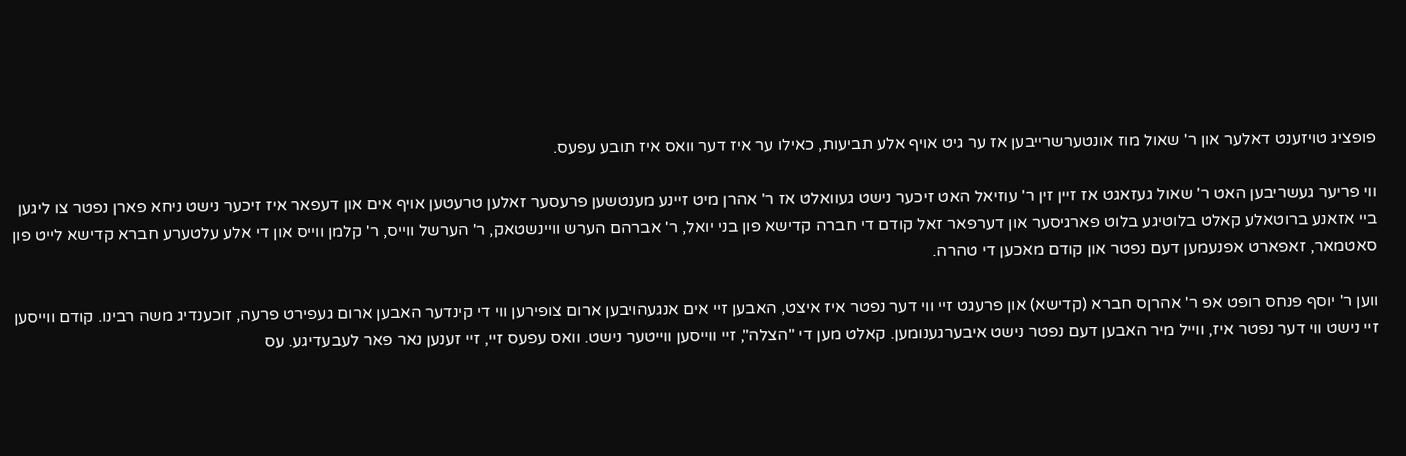פופציג טויזענט דאלער און ר' שאול מוז אונטערשרייבען אז ער גיט אויף אלע תביעות, כאילו ער איז דער וואס איז תובע עפעס.

ווי פריער געשריבען האט ר' שאול געזאגט אז זיין זין ר' עוזיאל האט זיכער נישט געוואלט אז ר' אהרן מיט זיינע מענטשען פרעסער זאלען טרעטען אויף אים און דעפאר איז זיכער נישט ניחא פארן נפטר צו ליגען ביי אזאנע ברוטאלע קאלט בלוטיגע בלוט פארגיסער און דערפאר זאל קודם די חברה קדישא פון בני יואל, ר' אברהם הערש וויינשטאק, ר' הערשל ווייס, ר' קלמן ווייס און די אלע עלטערע חברא קדישא לייט פון סאטמאר, זאפארט אפנעמען דעם נפטר און קודם מאכען די טהרה.

ווען ר' יוסף פנחס רופט אפ ר' אהרןס חברא (קדישא) און פרעגט זיי ווי דער נפטר איז איצט, האבען זיי אים אנגעהויבען ארום צופירען ווי די קינדער האבען ארום געפירט פרעה, זוכענדיג משה רבינו. קודם ווייסען זיי נישט ווי דער נפטר איז, ווייל מיר האבען דעם נפטר נישט איבערגענומען. קאלט מען די "הצלה", זיי ווייסען ווייטער נישט. וואס עפעס זיי, זיי זענען נאר פאר לעבעדיגע. עס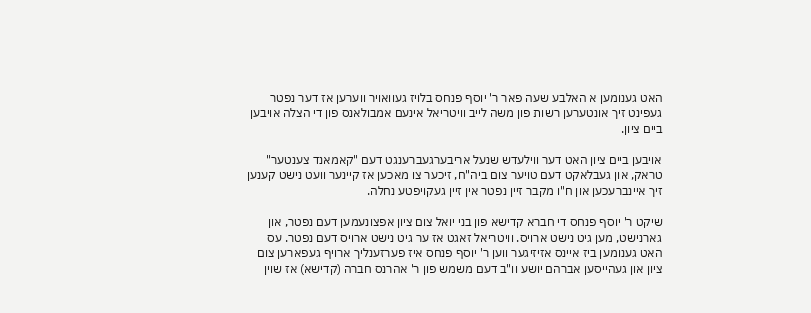האט גענומען א האלבע שעה פאר ר' יוסף פנחס בלויז געוואויר ווערען אז דער נפטר געפינט זיך אונטערען רשות פון משה לייב וויטריאל אינעם אמבולאנס פון די הצלה אויבען ביים ציון.

אויבען ביים ציון האט דער ווילעדש שנעל אריבערגעברענגט דעם "קאמאנד צענטער" טראק, און געבלאקט דעם טויער צום ביה"ח, זיכער צו מאכען אז קיינער וועט נישט קענען זיך איינברעכען און ח"ו מקבר זיין נפטר אין זיין געקויפטע נחלה.

שיקט ר' יוסף פנחס די חברא קדישא פון בני יואל צום ציון אפצונעמען דעם נפטר, און גארנישט, מען גיט נישט ארויס. וויטריאל זאגט אז ער גיט נישט ארויס דעם נפטר. עס האט גענומען ביז איינס אזיזיגער ווען ר' יוסף פנחס איז פערזענליך ארויף געפארען צום ציון און געהייסען אברהם יושע וו"ב דעם משמש פון ר' אהרנס חברה (קדישא) אז שוין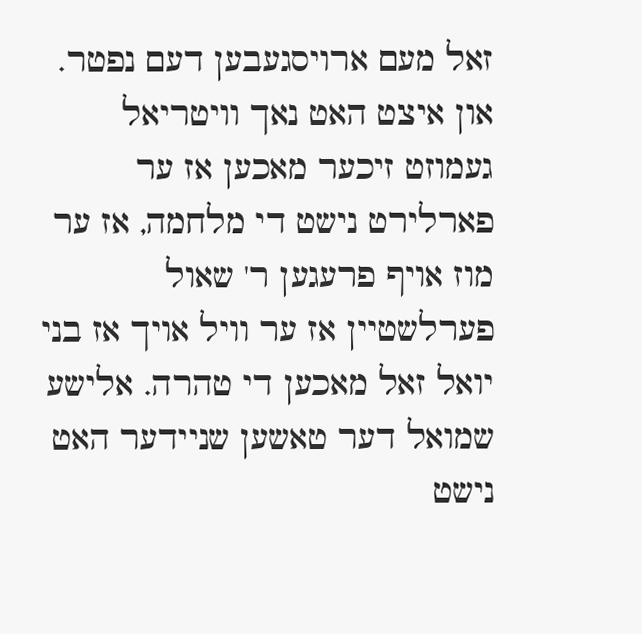זאל מעם ארויסגעבען דעם נפטר. און איצט האט נאך וויטריאל געמוזט זיכער מאכען אז ער פארלירט נישט די מלחמה, אז ער מוז אויף פרעגען ר' שאול פערלשטיין אז ער וויל אויך אז בני יואל זאל מאכען די טהרה. אלישע שמואל דער טאשען שניידער האט נישט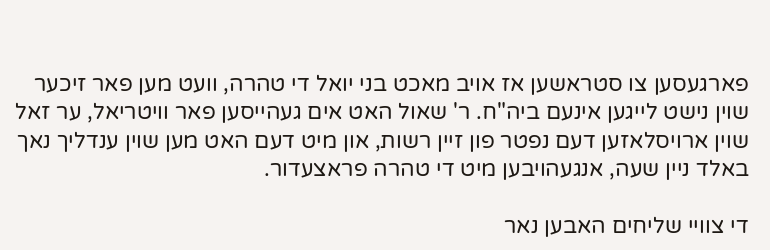פארגעסען צו סטראשען אז אויב מאכט בני יואל די טהרה, וועט מען פאר זיכער שוין נישט לייגען אינעם ביה"ח. ר' שאול האט אים געהייסען פאר וויטריאל, ער זאל שוין ארויסלאזען דעם נפטר פון זיין רשות, און מיט דעם האט מען שוין ענדליך נאך באלד ניין שעה, אנגעהויבען מיט די טהרה פראצעדור.

די צוויי שליחים האבען נאר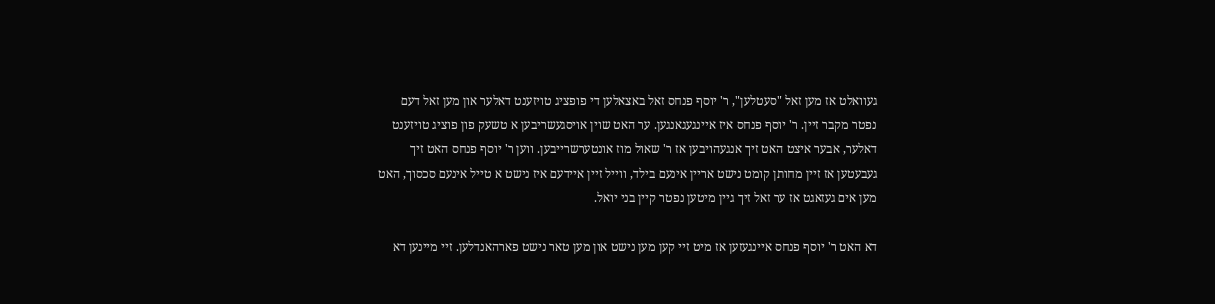געוואלט אז מען זאל "סעטלען", ר' יוסף פנחס זאל באצאלען די פופציג טויזענט דאלער און מען זאל דעם נפטר מקבר זיין. ר' יוסף פנחס איז איינגעגאנגען. ער האט שוין אויסגעשריבען א טשעק פון פוציג טויזענט דאלער, אבער איצט האט זיך אנגעהויבען אז ר' שאול מוז אונטערשרייבען. ווען ר' יוסף פנחס האט זיך געבעטען אז זיין מחותן קומט נישט אריין אינעם בילד, ווייל זיין איידעם איז נישט א טייל אינעם סכסוך, האט מען אים געזאגט אז ער זאל זיך גיין מיטען נפטר קיין בני יואל.

דא האט ר' יוסף פנחס איינגעזען אז מיט זיי קען מען נישט און מען טאר נישט פארהאנדלען. זיי מיינען דא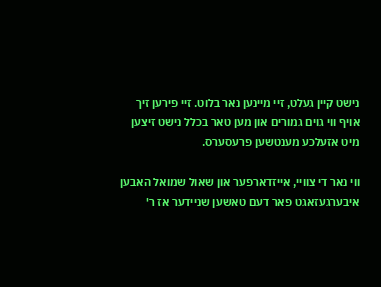נישט קיין געלט, זיי מיינען נאר בלוט. זיי פירען זיך אויף ווי גוים גמורים און מען טאר בכלל נישט זיצען מיט אזעלכע מענטשען פרעסערס.

ווי נאר די צוויי, אייזדארפער און שאול שמואל האבען איבערגעזאגט פאר דעם טאשען שניידער אז ר'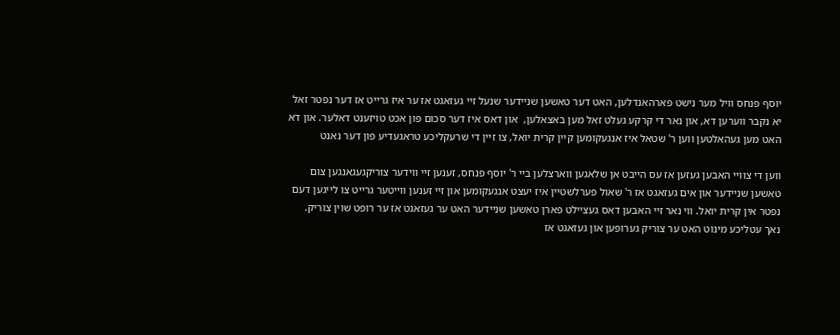יוסף פנחס וויל מער נישט פארהאנדלען, האט דער טאשען שניידער שנעל זיי געזאגט אז ער איז גרייט אז דער נפטר זאל יא נקבר ווערען דא, און נאר די קרקע געלט זאל מען באצאלען,  און דאס איז דער סכום פון אכט טויזענט דאלער. און דא האט מען געהאלטען ווען ר' שטאל איז אנגעקומען קיין קרית יואל, צו זיין די שרעקליכע טראגעדיע פון דער נאנט

ווען די צוויי האבען געזען אז עס הייבט אן שלאגען ווארצלען ביי ר' יוסף פנחס, זענען זיי ווידער צוריקגעגאנגען צום טאשען שניידער און אים געזאגט אז ר' שאול פערלשטיין איז יעצט אנגעקומען און זיי זענען ווייטער גרייט צו לייגען דעם נפטר אין קרית יואל. ווי נאר זיי האבען דאס געציילט פארן טאשען שניידער האט ער געזאגט אז ער רופט שוין צוריק. נאך עטליכע מינוט האט ער צוריק גערופען און געזאגט אז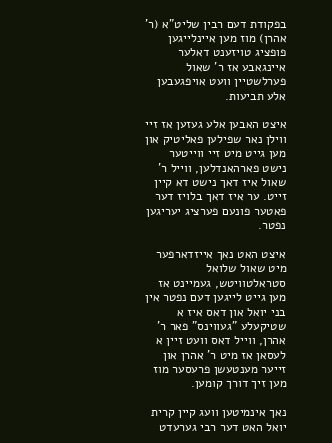בפקודת דעם רבין שליט"א (ר' אהרן) מוז מען איינלייגען פופציג טויזענט דאלער איינגאבע אז ר' שאול פערלשטיין וועט אויפגעבען אלע תביעות.

איצט האבען אלע געזען אז זיי ווילן נאר שפילען פאליטיק און מען גייט מיט זיי ווייטער נישט פארהאנדלען, ווייל ר' שאול איז דאך נישט דא קיין זייט. ער איז דאך בלויז דער פאטער פונעם פערציג יעריגען נפטר.

איצט האט נאך אייזדארפער מיט שאול שלואל סטראלטוויטש, געמיינט אז מען גייט לייגען דעם נפטר אין בני יואל און דאס איז א שטיקעלע "געווינס" פאר ר' אהרן, ווייל דאס וועט זיין א לעסאן אז מיט ר' אהרן און זייער מענטעשן פרעסער מוז מען זיך דורך קומען.

נאך אינמיטען וועג קיין קרית יואל האט דער רבי גערעדט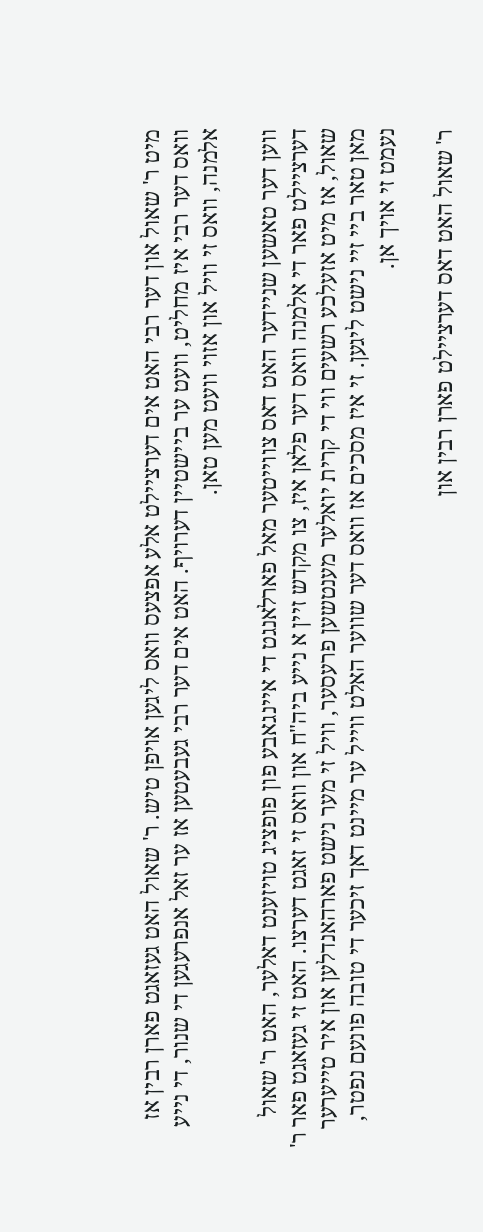מיט ר' שאול און דער רבי האט אים דערציילט אלע אפצעס וואס ליגען אויפן טיש. ר' שאול האט געזאגט פארן רבין אז וואס דער רבי איז מחליט, וועט ער ביישטיין דערויף. האט אים דער רבי געבעטען אז ער זאל אנפרעגען די שנור, די נייע אלמנה, וואס זי וויל און אזוי וועט מען טאן.

ווען דער טאשען שניידער האט דאס צווייטער מאל פארלאנגט די איינגאבע פון פופציג טויזענט דאלער, האט ר' שאול דערציילט פאר די אלמנה וואס דער פלאן איז, צו מקדש זיין א נייע ביה"ח און וואס זי זאגט דערצו. האט זי געזאגט פאר ר' שאול, אז מיט אזעלכע רשעים ווי די קרית יואלער מענטשען פרעסער, וויל זי מער נישט פארהאנדלען און איר טייערער מאן טאר ביי זיי נישט ליגען. זי איז מסכים אז וואס דער שווער האלט ווייל ער מיינט דאך זיכער די טובה פונעם נפטר, נעמט זי אויך אן.

ר' שאול האט דאס דערציילט פארן רבין און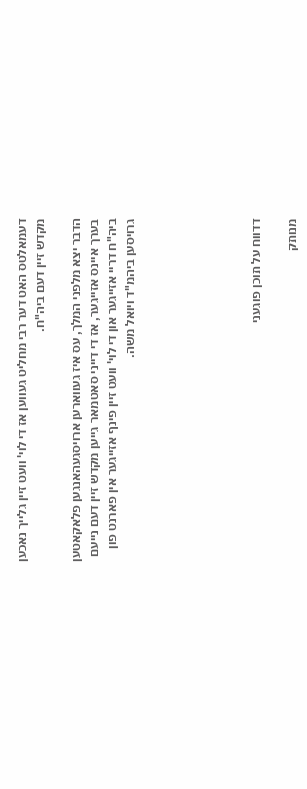דעמאלטס האט דער רבי מחליט געווען אז די לוי' וועט זיין גלייך נאכען מקדש זיין דעם ביה"ח.

הדבר יצא מלפני המלך, עס איז געווארען ארויסגעהאנגען פלאקאטען בערך איינס אזייגער, אז די דייני סאטמאר גייען מקדש זיין דעם נייעם ביה"ח דריי אזייגער און די לוי' וועט זיין פינף אזייגער אין פארנט פון גרויסען ביהמ"ד ויואל משה.






דדווח על תוכן פוגעני

מנותק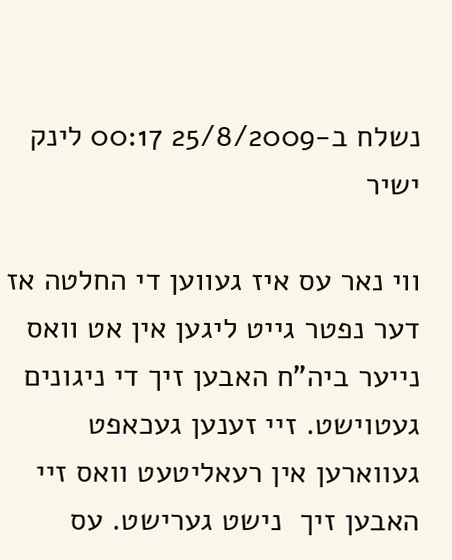נשלח ב-25/8/2009 00:17 לינק ישיר

ווי נאר עס איז געווען די החלטה אז דער נפטר גייט ליגען אין אט וואס נייער ביה"ח האבען זיך די ניגונים געטוישט. זיי זענען געכאפט געווארען אין רעאליטעט וואס זיי האבען זיך  נישט גערישט. עס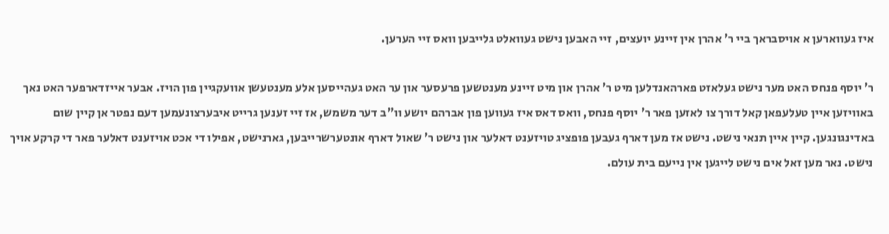איז געווארען א אויסבראך ביי ר' אהרן אין זיינע יועצים, זיי האבען נישט געוואלט גלייבען וואס זיי הערען.

ר' יוסף פנחס האט מער נישט געלאזט פארהאנדלען מיט ר' אהרן און מיט זיינע מענטשען פרעסער און ער האט געהייסען אלע מענטעשן אוועקגיין פון הויז. אבער אייזדארפער האט נאך באוויזען איין טעלעפאן קאל דורך צו לאזען פאר ר' יוסף פנחס, וואס דאס איז געווען פון אברהם יושע וו"ב דער משמש, אז זיי זענען גרייט איבערצונעמען דעם נפטר אן קיין שום באדינגונגען. קיין איין תנאי נישט. נישט אז מען דארף געבען פופציג טויזענט דאלער און נישט ר' שאול דארף אונטערשרייבען, גארנישט, אפילו די אכט אויזענט דאלער פאר די קרקע אויך נישט. נאר מען זאל אים נישט לייגען אין נייעם בית עולם.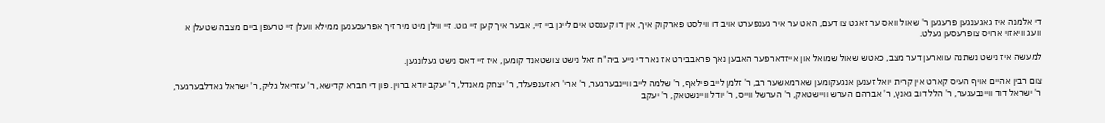די אלמנה איז גאגענגען פרעגען ר' שאול וואס ער זאגט צו דעם, האט ער איר גענפערט אויב דו ווילסט פארקוק איך, אין דו קענסט אים לייגן ביי זיי, אבער איך קען זיי גוט. זיי ווילן מיט מיר זיך אפרעכענען ממילא וועלן זיי טרעפן ביים מצבה שטעלן א וועג וויאזוי ארויס צופרעסען געלט.

למעשה איז נישט נשתנה עווארען דער מצב, כאטש שאול שמואל און אייזדארפער האבען נאך פראבבירט אז נאר די נייע ביה"ח זאל נישט צושטאנד קומען, איז זיי דאס נישט געלונגען.

צום רבין אהיים אויף העיס קארט אין קרית יואל זענען אנגעקומען שארמאשער רב, ר' זלמן לייב פילאף, ר' שלמה לייב וויינבערגער, ר' ארי' ראזענפעלד, ר' יצחק מאנדל, ר' יעקב יודא ברוין. פון די חברא קדישא, ר' עזריאל גליק, ר' ישראל גאדלבערגער, ר' ישראל דוד וויינבעגער, ר' הלל דוב גאנץ, ר' אברהם הערש וויישטאק, ר' הערשל ווייס, ר' יודל וויינשטאק, ר' יעקב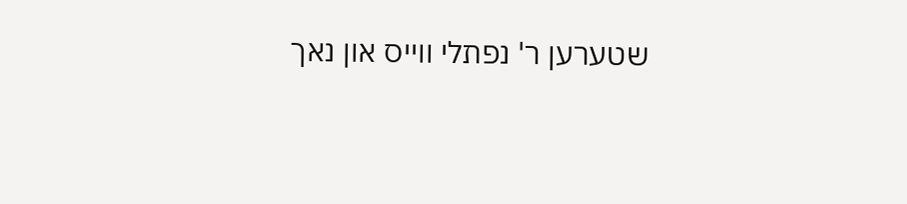שטערען ר' נפתלי ווייס און נאך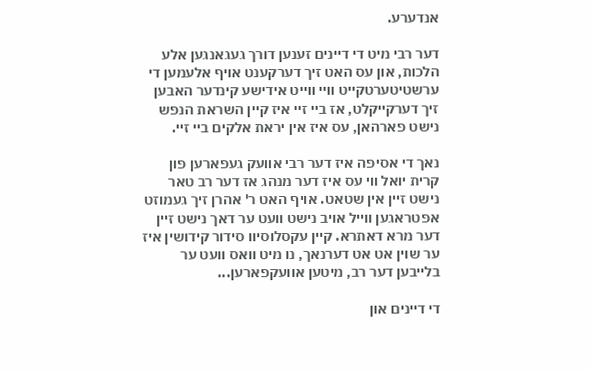אנדערע.

דער רבי מיט די דיינים זענען דורך געגאנגען אלע הלכות, און עס האט זיך דערקענט אויף אלעמען די ערשטיטערטקייט וויי ווייט אידישע קינדער האבען זיך דערקייקלט, אז ביי זיי איז קיין השראת הנפש נישט פארהאן, עס איז אין יראת אלקים ביי זיי.

נאך די אסיפה איז דער רבי אוועק געפארען פון קרית יואל ווי עס איז דער מנהג אז דער רב טאר נישט זיין אין שטאט. אויף האט ר' אהרן זיך געמוזט אפטראגען ווייל אויב נישט וועט ער דאך נישט זיין דער מרא דאתרא. קיין עקסלוסיוו סידור קידושין איז ער שוין אט אט דערנאך, נו מיט וואס וועט ער בלייבען דער רב, מיטען אוועקפארען...

די דיינים און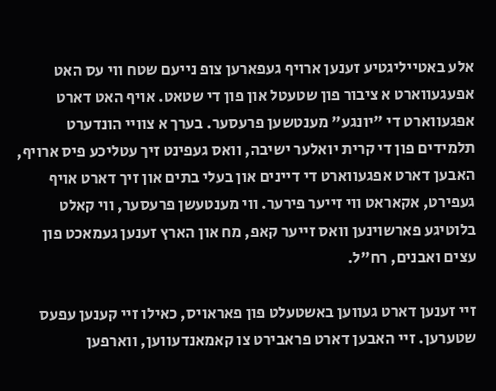אלע באטייליגטיע זענען ארויף געפארען צופ נייעם שטח ווי עס האט אפעגעווארט א ציבור פון שטעטל און פון די שטאט. אויף האט דארט אפגעווארט די "יונגע" מענטשען פרעסער. בערך א צוויי הונדערט תלמידים פון די קרית יואלער ישיבה, וואס געפינט זיך עטליכע פיס ארויף, האבען דארט אפגעווארט די דיינים און בעלי בתים און זיך דארט אויף געפירט, אקאראט ווי זייער פירער. ווי מענטעשן פרעסער, ווי קאלט בלוטיגע פארשוינען וואס זייער קאפ, מח און הארץ זענען געמאכט פון עצים ואבנים, רח"ל.

זיי זענען דארט געווען באשטעלט פון פאראויס, כאילו זיי קענען עפעס שטערען. זיי האבען דארט פראבירט צו קאמאנדעווען, ווארפען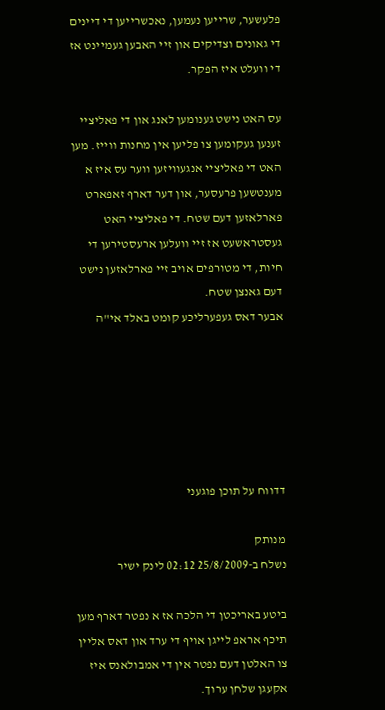פלעשער, שרייען נעמען, נאכשרייען די דיינים די גאונים וצדיקים און זיי האבען געמיינט אז די וועלט איז הפקר.

עס האט נישט גענומען לאנג און די פאליציי זענען געקומען צו פליען אין מחנות ווייז. מען האט די פאליציי אנגעוויזען ווער עס איז א מענטשען פרעסער, און דער דארף זאפארט פארלאזען דעם שטח. די פאליציי האט געסטראשעט אז זיי וועלען ארעסטירען די חיות, די מטורפים אויב זיי פארלאזען נישט דעם גאנצן שטח.
אבער דאס געפערליכע קומט באלד אי"ה






דדווח על תוכן פוגעני

מנותק
נשלח ב-25/8/2009 02:12 לינק ישיר

ביטע באריכטן די הלכה אז א נפטר דארף מען תיכף אראפ לייגן אויף די ערד און דאס אליין צו האלטן דעם נפטר אין די אמבולאנס איז אקעגן שלחן ערוך.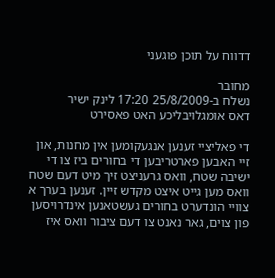דדווח על תוכן פוגעני

מחובר
נשלח ב-25/8/2009 17:20 לינק ישיר
דאס אומגלויבליכע האט פאסירט

די פאליציי זענען אנגעקומען אין מחנות, און זיי האבען פארטריבען די בחורים ביז צו די ישיבה שטח, וואס גרעניצט זיך מיט דעם שטח וואס מען גייט איצט מקדש זיין. זענען בערך א צוויי הונדערט בחורים געשטאנען אינדרויסען פון צוים, גאר נאנט צו דעם ציבור וואס איז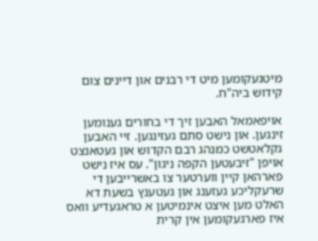מיטגעקומען מיט די רבנים און דיינים צום קידוש ביה"ח.

אויפאמאל האבען זיך די בחורים גענומען זינגען. און נישט סתם געזינגען. זיי האבען גקלאטשט כמנהג רבם הקדוש און געטאנצט אויפן "זיבעטען הקפה ניגון". עס איז נישט פארהאן קיין ווערטער צו באשרייבען די שרעקליכע געזענג און געטענץ בשעת דא האלט מען איצט אינמיטען א טראגעדיע וואס איז פארגעקומען אין קרית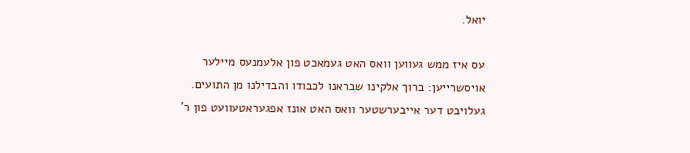יואל.

עס איז ממש געווען וואס האט געמאכט פון אלעמנעס מיילער אויסשרייען: ברוך אלקינו שבראנו לכבודו והבדילנו מן התועים. געלויבט דער אייבערשטער וואס האט אונז אפגעראטעוועט פון ר'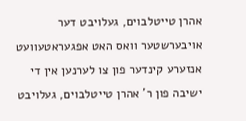אהרן טייטלבוים, געלויבט דער אויבערשטער וואס האט אפגעראטעוועט אנזערע קינדער פון צו לערנען אין די ישיבה פון ר' אהרן טייטלבוים, געלויבט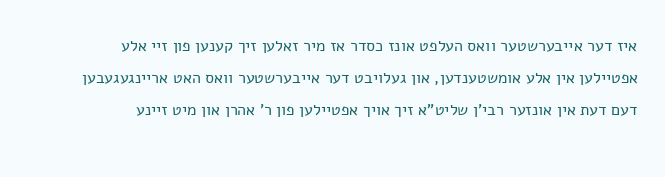איז דער אייבערשטער וואס העלפט אונז כסדר אז מיר זאלען זיך קענען פון זיי אלע אפטיילען אין אלע אומשטענדען, און געלויבט דער אייבערשטער וואס האט אריינגעגעבען דעם דעת אין אונזער רבי'ן שליט"א זיך אויך אפטיילען פון ר' אהרן און מיט זיינע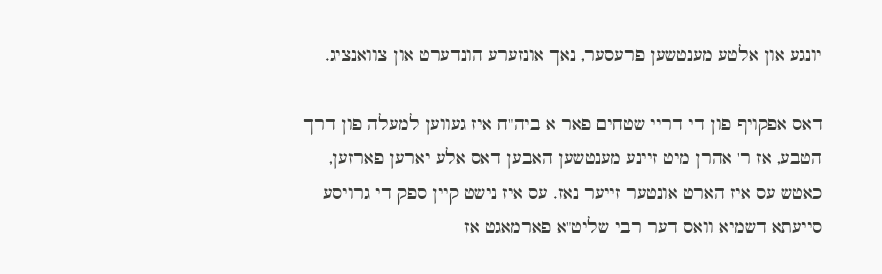יונגע און אלטע מענטשען פרעסער, נאך אונזערע הונדערט און צוואנציג.

דאס אפקויף פון די דריי שטחים פאר א ביה"ח איז געווען למעלה פון דרך הטבע, אז ר' אהרן מיט זיינע מענטשען האבען דאס אלע יארען פארזען, כאטש עס איז הארט אונטער זייער נאז. עס איז נישט קיין ספק די גרויסע סייעתא דשמיא וואס דער רבי שליט"א פארמאגט אז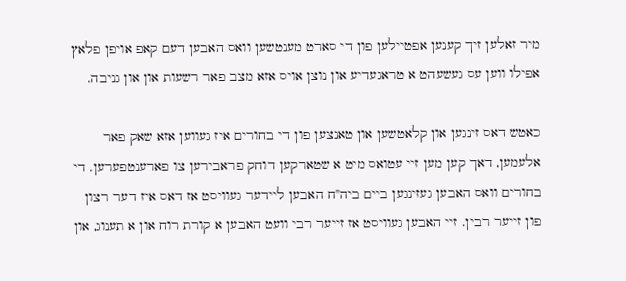מיר זאלען זיך קענען אפטיילען פון די סארט מענטשען וואס האבען דעם קאפ אויפן פלאץ אפילו ווען עס געשעהט א טראגעדיע און נוצן אויס אזא מצב פאר רשעות און און גניבה.

כאטש דאס זינגען און קלאטשען און טאנצען פון די בחורים איז געווען אזא שאק פאר אלעמען, דאך קען מען זיי עטואס מיט א שטארקען דוחק פראבירען צו פארענטפערען. די בחורים וואס האבען געזינגען ביים ביה"ח האבען ליידער געוויסט אז דאס איז דער רצון פון זייער רבין. זיי האבען געוויסט אז זייער רבי וועט האבען א קורת רוח און א תענוג, און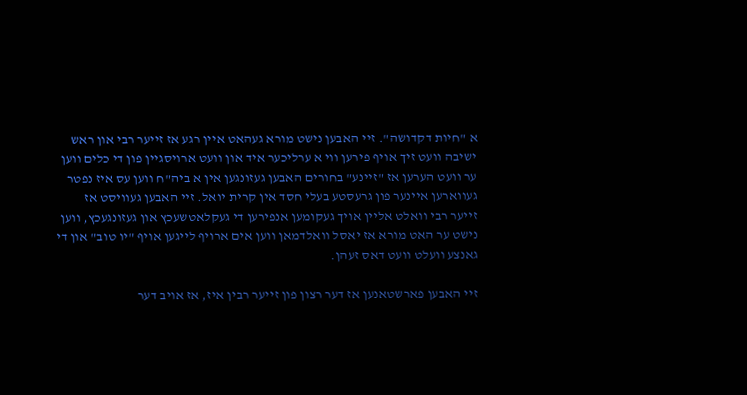א "חיות דקדושה". זיי האבען נישט מורא געהאט איין רגע אז זייער רבי און ראש ישיבה וועט זיך אויף פירען ווי א ערליכער איד און וועט ארויסגיין פון די כלים ווען ער וועט הערען אז "זיינע" בחורים האבען געזונגען אין א ביה"ח ווען עס איז נפטר געווארען איינער פון גרעסטע בעלי חסד אין קרית יואל. זיי האבען געוויסט אז זייער רבי וואלט אליין אויך געקומען אנפירען די געקלאטשעכץ און געזונגעכץ, ווען נישט ער האט מורא אז יאסל וואלדמאן ווען אים ארויף לייגען אויף "יו טוב" און די גאנצע וועלט וועט דאס זעהן.

זיי האבען פארשטאנען אז דער רצון פון זייער רבין איז, אז אויב דער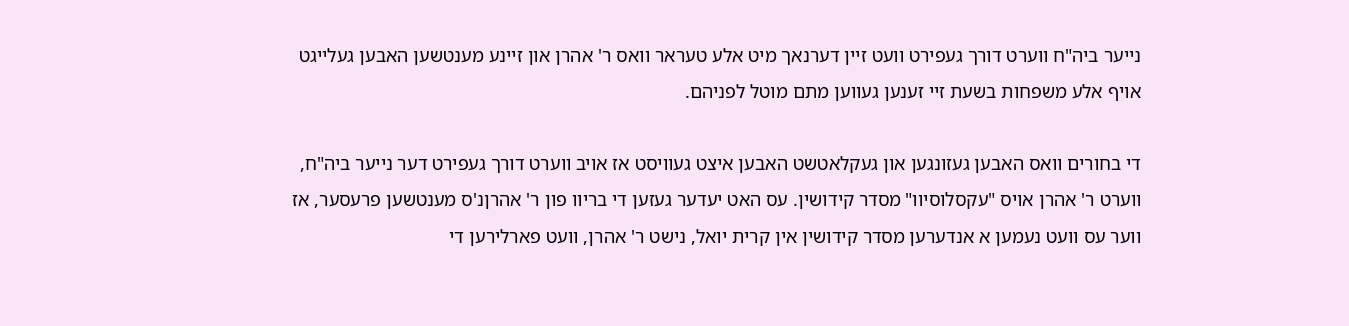נייער ביה"ח ווערט דורך געפירט וועט זיין דערנאך מיט אלע טעראר וואס ר' אהרן און זיינע מענטשען האבען געלייגט אויף אלע משפחות בשעת זיי זענען געווען מתם מוטל לפניהם.

די בחורים וואס האבען געזונגען און געקלאטשט האבען איצט געוויסט אז אויב ווערט דורך געפירט דער נייער ביה"ח, ווערט ר' אהרן אויס "עקסלוסיוו" מסדר קידושין. עס האט יעדער געזען די בריוו פון ר' אהרןנ'ס מענטשען פרעסער, אז ווער עס וועט נעמען א אנדערען מסדר קידושין אין קרית יואל, נישט ר' אהרן, וועט פארלירען די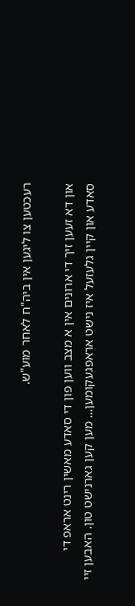רעכטען צו ליגען אין ביה"ח לאחר מוע"ש.

און דא זעען זיך די ארונים אין א מצב ווען פון די סאדע מאשין רינט אראפ די סאדע און קיין גלעזעל איז נישט אראפגעקומען... מען קען גארנישט טון. האבען זיי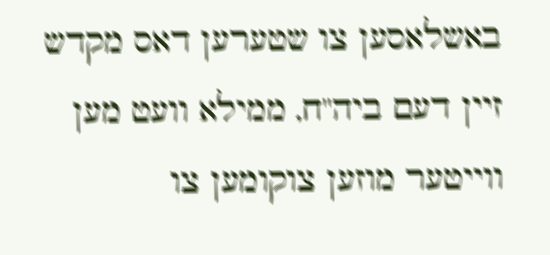באשלאסען צו שטערען דאס מקדש זיין דעם ביה"ח, ממילא וועט מען ווייטער מוזען צוקומען צו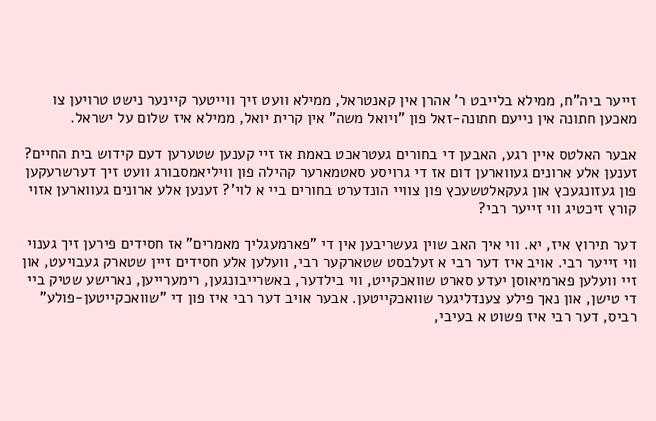זייער ביה"ח, ממילא בלייבט ר' אהרן אין קאנטראל, ממילא וועט זיך ווייטער קיינער נישט טרויען צו מאכען חתונה אין נייעם חתונה-זאל פון "ויואל משה" אין קרית יואל, ממילא איז שלום על ישראל.

אבער האלטס איין רגע, האבען די בחורים געטראכט באמת אז זיי קענען שטערען דעם קידוש בית החיים? זענען אלע ארונים געווארען דום אז די גרויסע סאטמארער קהילה פון וויליאמסבורג וועט זיך דערשרעקען פון געזונגעכץ און געקאלטשעכץ פון צוויי הונדערט בחורים ביי א לוי'? זענען אלע ארונים געווארען אזוי קורץ זיכטיג ווי זייער רבי?

דער תירוץ איז, יא. ווי איך האב שוין געשריבען אין די "פארמעגליך מאמרים" אז חסידים פירען זיך גענוי ווי זייער רבי. אויב איז דער רבי א זעלבסט שטארקער רבי, וועלען אלע חסידים זיין שטארק געבויעט, און זיי וועלען פארמיאוסן יעדע סארט שוואכקייט, ווי בילדער, באשרייבונגען, רימערייען, נארישע שטיק ביי די טישן, און נאך פילע צענדליגער שוואכקייטען. אבער אויב דער רבי איז פון די "שוואכקייטען-פולע" רביס, דער רבי איז פשוט א בעיבי,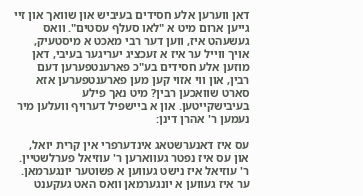דאן ווערען אלע חסידים בעיביש און שוואך און זיי גייען ארום מיט א "לאו סעלף עסטים". וואס געשעהט איז, ווען דער רבי מאכט א מיסטעיק, אויך ווייל ער איז א זעכציג יעריגער בעיבי, דאן מוזען אלע חסידים בע"כ פארענטפערען דעם רבין, און ווי אזוי קען מען פארענטפערען אזא סארט שוואכען רבין? מיט נאך פילע בעיבישקייטען. און א ביישפיל דערויף וועלען מיר נעמען ר' אהרן דינן:

עס איז דאנערשטאג אינדערפרי אין קרית יואל, און עס איז נפטר געווארען ר' עוזיאל פערלשטיין. ר' עוזיאל איז נישט געווען א פשוטער יונגערמאן. ער איז געווען א יונגערמאן וואס האט געקענט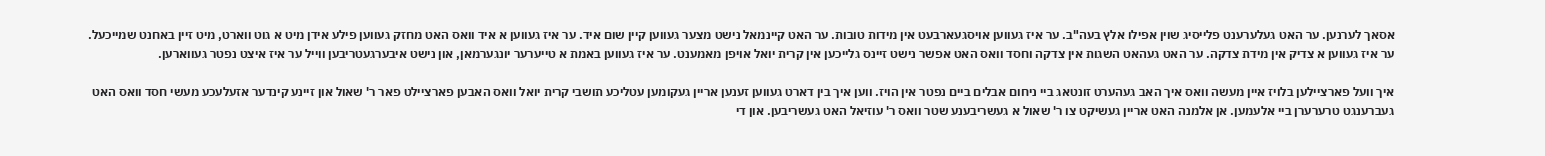אסאך לערנען. ער האט געלערענט פלייסיג שוין אפילו אלץ בעה"ב. ער איז געווען אויסגעארבעט אין מידות טובות. ער האט קיינמאל נישט מצער געווען קיין שום איד. ער איז געווען א איד וואס האט מחזק געווען פילע אידן מיט א גוט ווארט, מיט זיין באחנט שמייכעל. ער איז געווען א צדיק אין מידת צדקה. ער האט געהאט השגות אין צדקה וחסד וואס האט אפשר נישט זיינס גלייכען אין קרית יואל אויפן מאמענט. ער איז געווען באמת א טייערער יונגערמאן, און נישט איבערגעטריבען ווייל ער איז איצט נפטר געווארען.

איך וועל פארציילען בלויז איין מעשה וואס איך האב געהערט זונטאג ביי ניחום אבלים ביים נפטר אין הויז. ווען איך בין דארט געווען זענען אריין געקומען עטליכע תושבי קרית יואל וואס האבען פארציילט פאר ר' שאול און זיינע קינדער אזעלעכע מעשי חסד וואס האט געברענגט טרערערן ביי אלעמען. אן אלמנה האט אריין געשיקט צו ר' שאול א געשריבענע שטר וואס ר' עוזיאל האט געשריבען. און די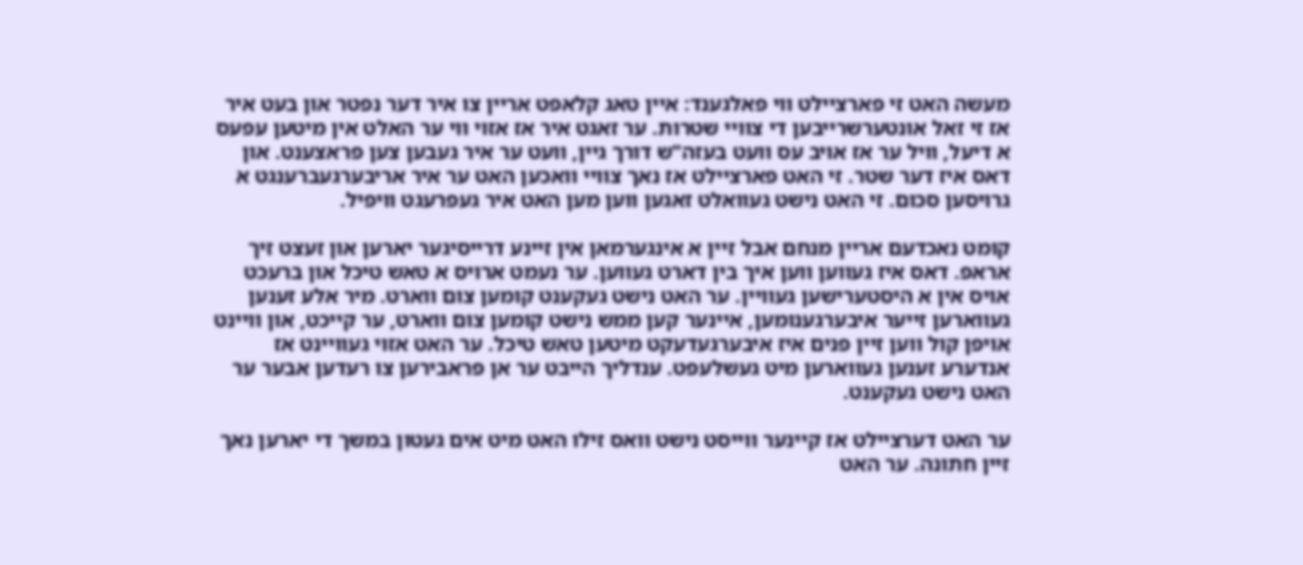מעשה האט זי פארציילט ווי פאלגענד: איין טאג קלאפט אריין צו איר דער נפטר און בעט איר אז זי זאל אונטערשרייבען די צוויי שטרות. ער זאגט איר אז אזוי ווי ער האלט אין מיטען עפעס א דיעל, וויל ער אז אויב עס וועט בעזה"ש דורך גיין, וועט ער איר געבען צען פראצענט. און דאס איז דער שטר. זי האט פארציילט אז נאך צוויי וואכען האט ער איר אריבערגעברענגט א גרויסען סכום. זי האט נישט געוואלט זאגען ווען מען האט איר געפרעגט וויפיל.

קומט נאכדעם אריין מנחם אבל זיין א אינגערמאן אין זיינע דרייסיגער יארען און זעצט זיך אראפ. דאס איז געווען ווען איך בין דארט געווען. ער נעמט ארויס א טאש טיכל און ברעכט אויס אין א היסטערישען געוויין. ער האט נישט געקענט קומען צום ווארט. מיר אלע זענען געווארען זייער איבערגענומען, איינער קען ממש נישט קומען צום ווארט, ער קייכט, און וויינט אויפן קול ווען זיין פנים איז איבערגעדעקט מיטען טאש טיכל. ער האט אזוי געוויינט אז אנדערע זענען געווארען מיט געשלעפט. ענדליך הייבט ער אן פראבירען צו רעדען אבער ער האט נישט געקענט.

ער האט דערציילט אז קיינער ווייסט נישט וואס זילו האט מיט אים געטון במשך די יארען נאך זיין חתונה. ער האט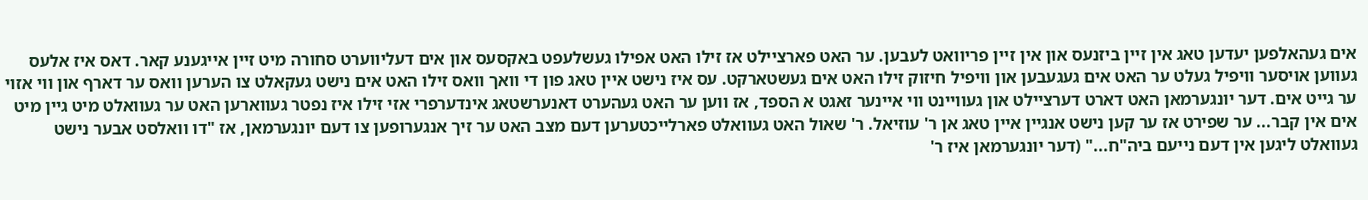אים געהאלפען יעדען טאג אין זיין ביזנעס און אין זיין פריוואט לעבען. ער האט פארציילט אז זילו האט אפילו געשלעפט באקסעס און אים דעליווערט סחורה מיט זיין אייגענע קאר. דאס איז אלעס געווען אויסער וויפיל געלט ער האט אים געגעבען און וויפיל חיזוק זילו האט אים געשטארקט. עס איז נישט איין טאג פון די וואך וואס זילו האט אים נישט געקאלט צו הערען וואס ער דארף און ווי אזוי ער גייט אים. דער יונגערמאן האט דארט דערציילט און געוויינט ווי איינער זאגט א הספד, אז ווען ער האט געהערט דאנערשטאג אינדערפרי אזי זילו איז נפטר געווארען האט ער געוואלט מיט גיין מיט אים אין קבר... ער שפירט אז ער קען נישט אנגיין איין טאג אן ר' עוזיאל. ר' שאול האט געוואלט פארלייכטערען דעם מצב האט ער זיך אנגערופען צו דעם יונגערמאן, אז "דו וואלסט אבער נישט געוואלט ליגען אין דעם נייעם ביה"ח..." (דער יונגערמאן איז ר'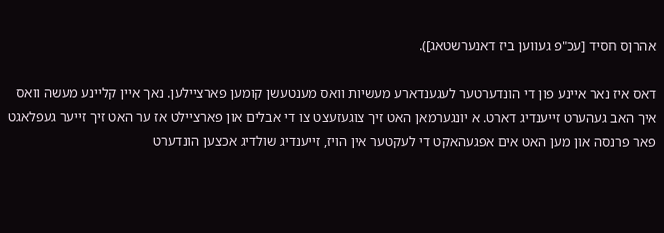אהרןס חסיד [עכ"פ געווען ביז דאנערשטאג]).

דאס איז נאר איינע פון די הונדערטער לעגענדארע מעשיות וואס מענטעשן קומען פארציילען. נאך איין קליינע מעשה וואס איך האב געהערט זייענדיג דארט. א יונגערמאן האט זיך צוגעזעצט צו די אבלים און פארציילט אז ער האט זיך זייער געפלאגט פאר פרנסה און מען האט אים אפגעהאקט די לעקטער אין הויז, זייענדיג שולדיג אכצען הונדערט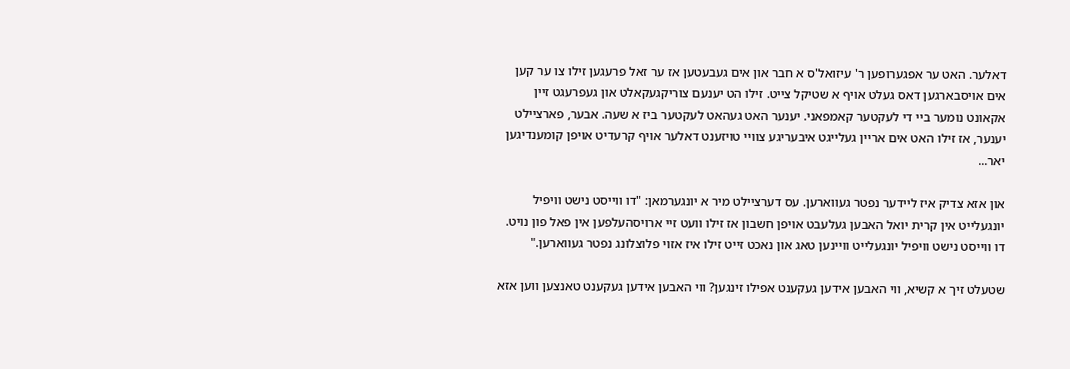דאלער. האט ער אפגערופען ר' עיזואל'ס א חבר און אים געבעטען אז ער זאל פרעגען זילו צו ער קען אים אויסבארגען דאס געלט אויף א שטיקל צייט. זילו הט יענעם צוריקגעקאלט און געפרעגט זיין אקאונט נומער ביי די לעקטער קאמפאני. יענער האט געהאט לעקטער ביז א שעה. אבער, פארציילט יענער, אז זילו האט אים אריין געלייגט איבעריגע צוויי טויזענט דאלער אויף קרעדיט אויפן קומענדיגען יאר...

און אזא צדיק איז ליידער נפטר געווארען. עס דערציילט מיר א יונגערמאן: "דו ווייסט נישט וויפיל יונגעלייט אין קרית יואל האבען געלעבט אויפן חשבון אז זילו וועט זיי ארויסהעלפען אין פאל פון נויט. דו ווייסט נישט וויפיל יונגעלייט וויינען טאג און נאכט זייט זילו איז אזוי פלוצלונג נפטר געווארען."

שטעלט זיך א קשיא, ווי האבען אידען געקענט אפילו זינגען? ווי האבען אידען געקענט טאנצען ווען אזא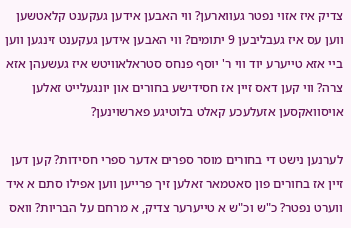צדיק איז אזוי נפטר געווארען? ווי האבען אידען געקענט קלאטשען ווען עס איז געבליבען 9 יתומים? ווי האבען אידען געקענט זינגען ווען ביי אזא טייערע יוד ווי ר' יוסף פנחס סטראלאוויטש איז געשעהן אזא צרה? ווי קען דאס זיין אז חסידישע בחורים און יונגעלייט זאלען אויסוואקסען אזעלעכע קאלט בלוטיגע פארשוינען?

לערנען נישט די בחורים מוסר ספרים אדער ספרי חסידות? קען דען זיין אז בחורים פון סאטמאר זאלען זיך פרייען ווען אפילו סתם א איד ווערט נפטר? כ"ש וכ"ש א טייערער צדיק, א מרחם על הבריות? וואס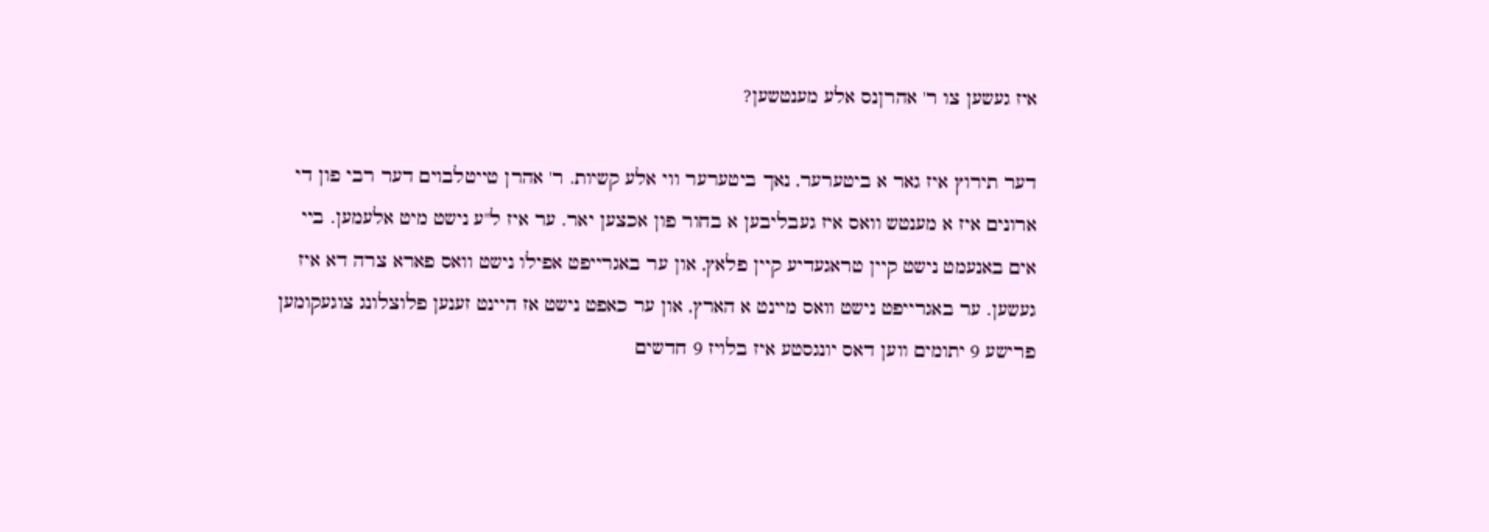איז געשען צו ר' אהרןנס אלע מענטשען?

דער תירוץ איז גאר א ביטערער, נאך ביטערער ווי אלע קשיות. ר' אהרן טייטלבוים דער רבי פון די ארונים איז א מענטש וואס איז געבליבען א בחור פון אכצען יאר. ער איז ל"ע נישט מיט אלעמען. ביי אים באנעמט נישט קיין טראגעדיע קיין פלאץ, און ער באגרייפט אפילו נישט וואס פארא צרה דא איז געשען. ער באגרייפט נישט וואס מיינט א הארץ, און ער כאפט נישט אז היינט זענען פלוצלונג צוגעקומען פרישע 9 יתומים ווען דאס יונגסטע איז בלויז 9 חדשים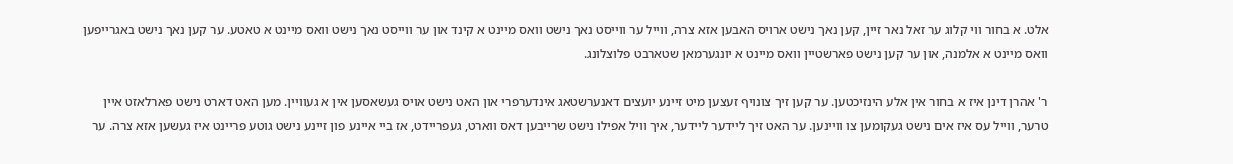אלט. א בחור ווי קלוג ער זאל נאר זיין, קען נאך נישט ארויס האבען אזא צרה, ווייל ער ווייסט נאך נישט וואס מיינט א קינד און ער ווייסט נאך נישט וואס מיינט א טאטע. ער קען נאך נישט באגרייפען וואס מיינט א אלמנה, און ער קען נישט פארשטיין וואס מיינט א יונגערמאן שטארבט פלוצלונג.

ר' אהרן דינן איז א בחור אין אלע הינזיכטען. ער קען זיך צונויף זעצען מיט זיינע יועצים דאנערשטאג אינדערפרי און האט נישט אויס געשאסען אין א געוויין. מען האט דארט נישט פארלאזט איין טרער, ווייל עס איז אים נישט געקומען צו וויינען. ער האט זיך ליידער ליידער, איך וויל אפילו נישט שרייבען דאס ווארט, געפריידט, אז ביי איינע פון זיינע נישט גוטע פריינט איז געשען אזא צרה. ער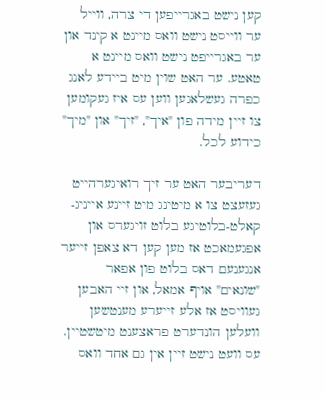קען נישט באגרייפען די צרה, ווייל ער ווייסט נישט וואס מיינט א קינד און ער באגרייפט נישט וואס מיינט א טאטע. ער האט שוין מיט ביידע לאנג כפרה געשלאגען ווען עס איז געקומען צו זיין מידה פון "איך", "זיך" און "מיך" כידוע לכל.

דעריבער האט ער זיך רואיגערהייט געזעצט צו א מיטינג מיט זיינע אייניג-קאלט-בלוטיגע בלוט זויגערס און אפגעמאכט אז מען קען דא צאפן זייער אנגענעם דאס בלוט פון אפאר "שונאים" אויף אמאל, און זיי האבען געוויסט אז אלע זייערע מענטשען וועלען הונדערט פראצענט מיטשטיין. עס וועט נישט זיין אין גם אחד וואס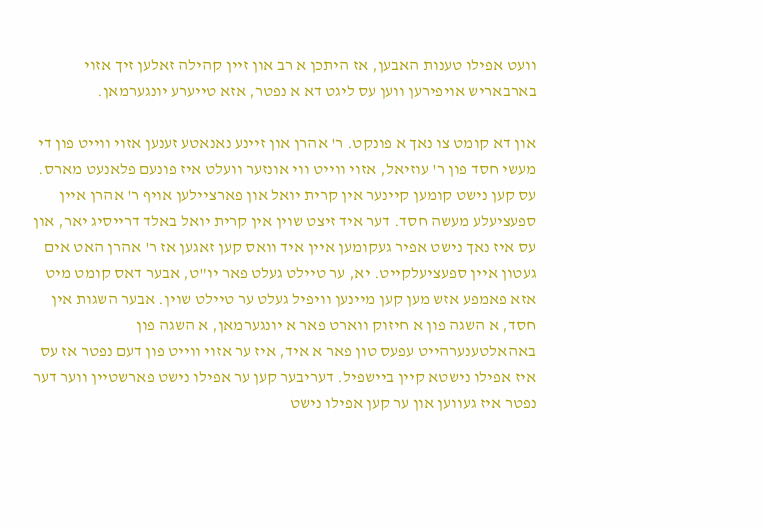וועט אפילו טענות האבען, אז היתכן א רב און זיין קהילה זאלען זיך אזוי בארבאריש אויפירען ווען עס ליגט דא א נפטר, אזא טייערע יונגערמאן.

און דא קומט צו נאך א פונקט. ר' אהרן און זיינע נאנאטע זענען אזוי ווייט פון די מעשי חסד פון ר' עוזיאל, אזוי ווייט ווי אונזער וועלט איז פונעם פלאנעט מארס. עס קען נישט קומען קיינער אין קרית יואל און פארציילען אויף ר' אהרן איין ספעציעלע מעשה חסד. דער איד זיצט שוין אין קרית יואל באלד דרייסיג יאר, און עס איז נאך נישט אפיר געקומען איין איד וואס קען זאגען אז ר' אהרן האט אים געטון איין ספעציעלקייט. יא, ער טיילט געלט פאר יו"ט, אבער דאס קומט מיט אזא פאמפע אזש מען קען מיינען וויפיל געלט ער טיילט שוין. אבער השגות אין חסד, א השגה פון א חיזוק ווארט פאר א יונגערמאן, א השגה פון באהאלטענערהייט עפעס טון פאר א איד, איז ער אזוי ווייט פון דעם נפטר אז עס איז אפילו נישטא קיין ביישפיל. דעריבער קען ער אפילו נישט פארשטיין ווער דער נפטר איז געווען און ער קען אפילו נישט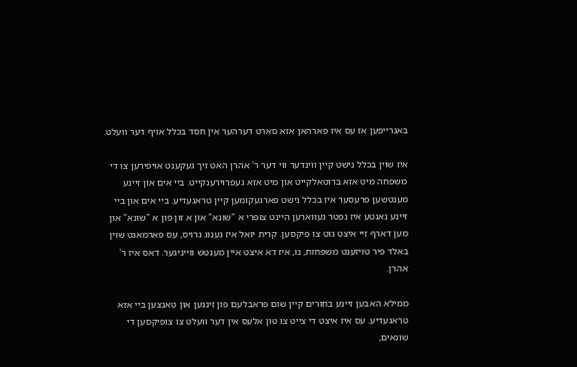באגרייפען אז עס איז פארהאן אזא סארט דערהער אין חסד בכלל אויף דער וועלט.

איז שוין בכלל נישט קיין ווינדער ווי דער ר' אהרן האט זיך געקענט אויפירען צו די משפחה מיט אזא ברוטאלקייט און מיט אזא געפרוירענקייט. ביי אים און זיינע מענטשען פרעסער איז בכלל נישט פארגעקומען קיין טראגעדיע. ביי אים און ביי זיינע נאנטע איז נפטר געווארען היינט צופרי א "שונא" און א זון פון א "שונא" און מען דארף זיי איצט גוט צו פיקסען. קרית יואל איז גענוג גרויס, עס פארמאגט שוין באלד פיר טויזענט משפחות, נו, איז דא איצט איין מענטש ווייניגער. דאס איז ר' אהרן.

ממילא האבען זיינע בחורים קיין שום פראבלעם פון זינגען און טאנצען ביי אזא טראגעדיע. עס איז איצט די צייט צו טון אלעס אין דער וועלט צו צופיקסען די שונאים,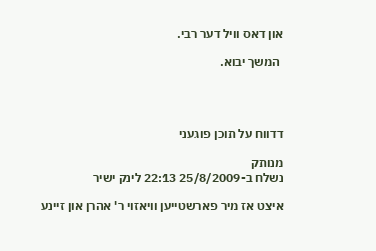און דאס וויל דער רבי.

 המשך יבוא.




דדווח על תוכן פוגעני

מנותק
נשלח ב-25/8/2009 22:13 לינק ישיר

איצט אז מיר פארשטייען וויאזוי ר' אהרן און זיינע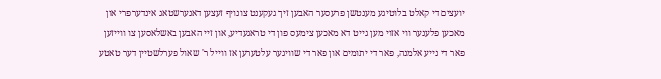יועצים די קאלט בלוטיגע מענטשן פרעסער האבען זיך געקענט צונויף זעצען דאנערשטאג אינדערפרי און מאכען פלענער ווי אזוי מען גייט דא מאכען צימעס פון די טראגעדיע, און זיי האבען באשלאסען צו ווייזען פאר די נייע אלמנה, פאר די יתומים און פאר די שוויגער עלטערען אז ווייל ר' שאול פערלשטיין דער טאטע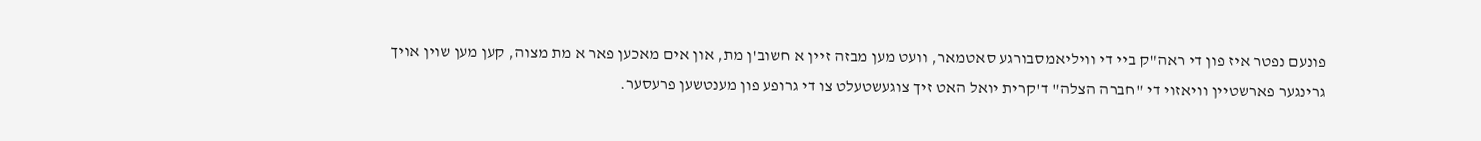פונעם נפטר איז פון די ראה"ק ביי די וויליאמסבורגע סאטמאר, וועט מען מבזה זיין א חשוב'ן מת, און אים מאכען פאר א מת מצוה, קען מען שוין אויך גרינגער פארשטיין וויאזוי די "חברה הצלה" ד'קרית יואל האט זיך צוגעשטעלט צו די גרופע פון מענטשען פרעסער.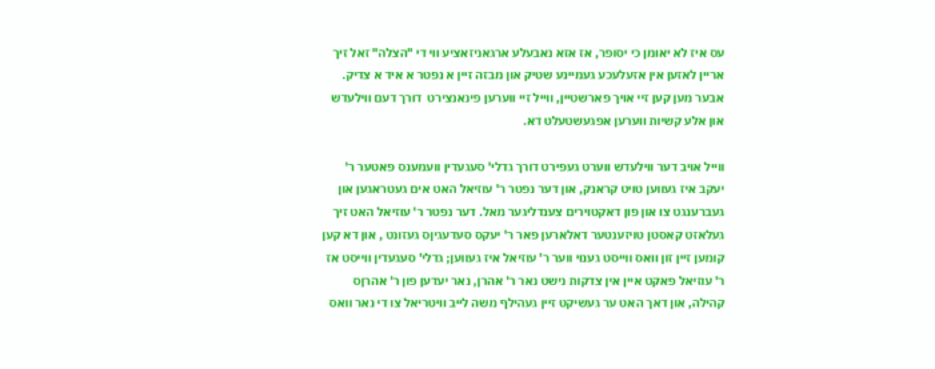עס איז לא יאומן כי יסופר, אז אזא נאבעלע ארגאניזאציע ווי די "הצלה" זאל זיך אריין לאזען אין אזעלעכע געמיינע שטיק און מבזה זיין א נפטר א איד א צדיק. אבער מען קען זיי אויך פארשטיין, ווייל זיי ווערען פינאנצירט  דורך דעם ווילעדש און אלע קשיות ווערען אפגעשטעלט דא.

ווייל אויב דער ווילעדש ווערט געפירט דורך גדלי' סעגעדין וועמענס פאטער ר' יעקב איז געווען טויט קראנק, און דער נפטר ר' עוזיאל האט אים געטראגען און געברענגט צו און פון דאקטוירים צענדליגער מאל. דער נפטר ר' עוזיאל האט זיך געלאזט קאסטן טויזענטער דאלארען פאר ר' יעקס סעדעגיןס געזונט , און דא קען קומען זיין זון וואס ווייסט גענוי ווער ר' עוזיאל איז געווען; גדלי' סעגעדין ווייסט אז ר' עוזיאל פאקט איין אין צדקות נישט נאר ר' אהרן, נאר יעדען פון ר' אהרןס קהילה, און דאך האט ער געשיקט זיין געהילף משה לייב וויטריאל צו די נאר וואס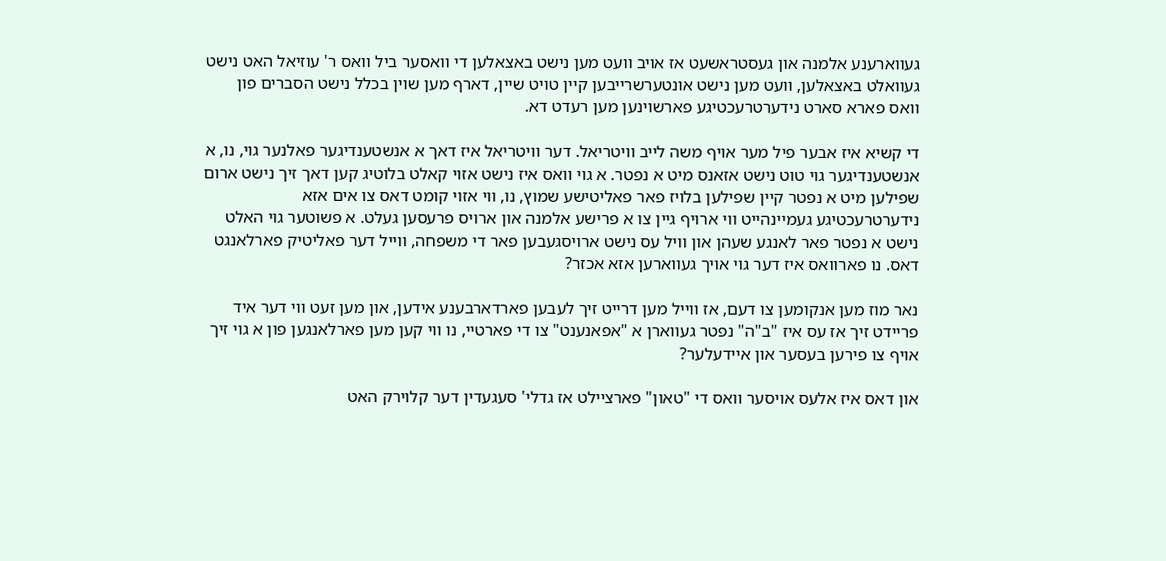געווארענע אלמנה און געסטראשעט אז אויב וועט מען נישט באצאלען די וואסער ביל וואס ר' עוזיאל האט נישט געוואלט באצאלען, וועט מען נישט אונטערשרייבען קיין טויט שיין, דארף מען שוין בכלל נישט הסברים פון וואס פארא סארט נידערטרעכטיגע פארשוינען מען רעדט דא.

די קשיא איז אבער פיל מער אויף משה לייב וויטריאל. דער וויטריאל איז דאך א אנשטענדיגער פאלנער גוי, נו, א אנשטענדיגער גוי טוט נישט אזאנס מיט א נפטר. א גוי וואס איז נישט אזוי קאלט בלוטיג קען דאך זיך נישט ארום שפילען מיט א נפטר קיין שפילען בלויז פאר פאליטישע שמוץ, נו, ווי אזוי קומט דאס צו אים אזא נידערטרעכטיגע געמיינהייט ווי ארויף גיין צו א פרישע אלמנה און ארויס פרעסען געלט. א פשוטער גוי האלט נישט א נפטר פאר לאנגע שעהן און וויל עס נישט ארויסגעבען פאר די משפחה, ווייל דער פאליטיק פארלאנגט דאס. נו פארוואס איז דער גוי אויך געווארען אזא אכזר?

נאר מוז מען אנקומען צו דעם, אז ווייל מען דרייט זיך לעבען פארדארבענע אידען, און מען זעט ווי דער איד פריידט זיך אז עס איז "ב"ה" נפטר געווארן א "אפאנענט" צו די פארטיי, נו ווי קען מען פארלאנגען פון א גוי זיך אויף צו פירען בעסער און איידעלער?

און דאס איז אלעס אויסער וואס די "טאון" פארציילט אז גדלי' סעגעדין דער קלוירק האט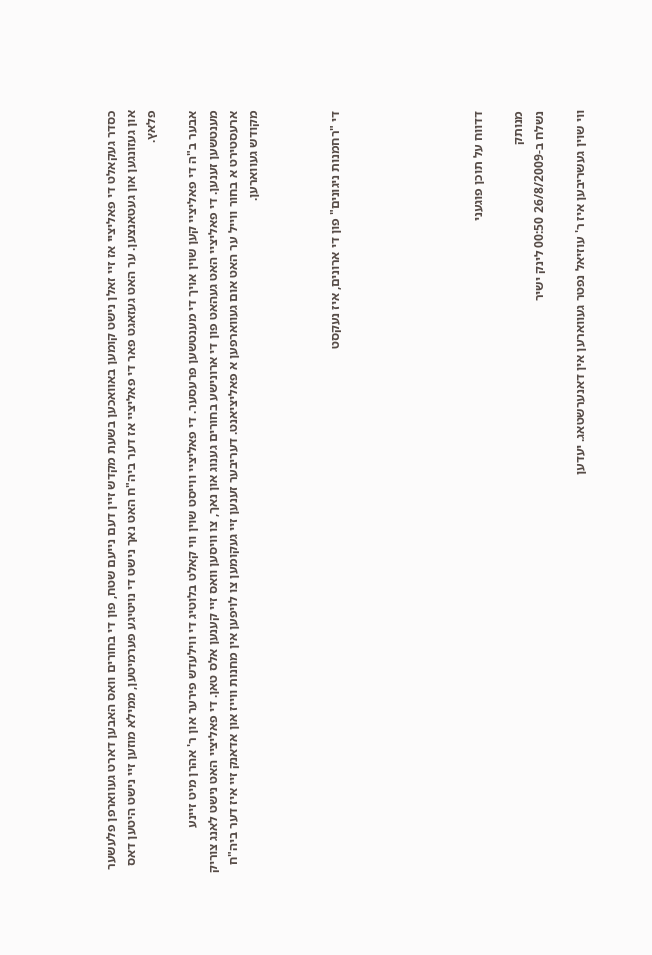כסדר געקאלט די פאליציי אז זיי זאלן נישט קומען באוואכען בשעת מקדש זיין דעם נייעם שטח, פון די בחורים וואס האבען דארט געווארפן פלעשער און געזונגען און געטאנצען. ער האט געזאגט פאר די פאליציי אז דער ביה"ח האט נאך נישט די נויטיגע פערמיטען, ממילא מוזען זיי נישט היטען דאס פלאץ.

אבער ב"ה די פאליציי קען שוין אויך די מענטשען פרעסער. די פאליציי ווייסט שוין ווי קאלט בלוטיג די ווילעדש פירער און ר' אהרן מיט זיינע מענטשען זענען. די פאליציי האט געהאט פון די ארונישע בחורים גענוג און נאך, צו וויסען וואס זיי קענען אלס טאן. די פאליציי האט נישט לאנג צוריק ארעסטירט א בחור ווייל ער האט אום געווארפען א פאליציאנט. דעריבער זענען זיי געקומען צו לויפען אין מחנות ווייז און אדאנק זיי איז דער ביה"ח מקודש געווארען.



די "רחמנות ניגונים" פון די ארונים, איז נעקסט






דדווח על תוכן פוגעני

מנותק
נשלח ב-26/8/2009 00:50 לינק ישיר

ווי שוין געשריבען איז ר' עוזיאל נפטר געווארען אין דאנערשטאג. יעדען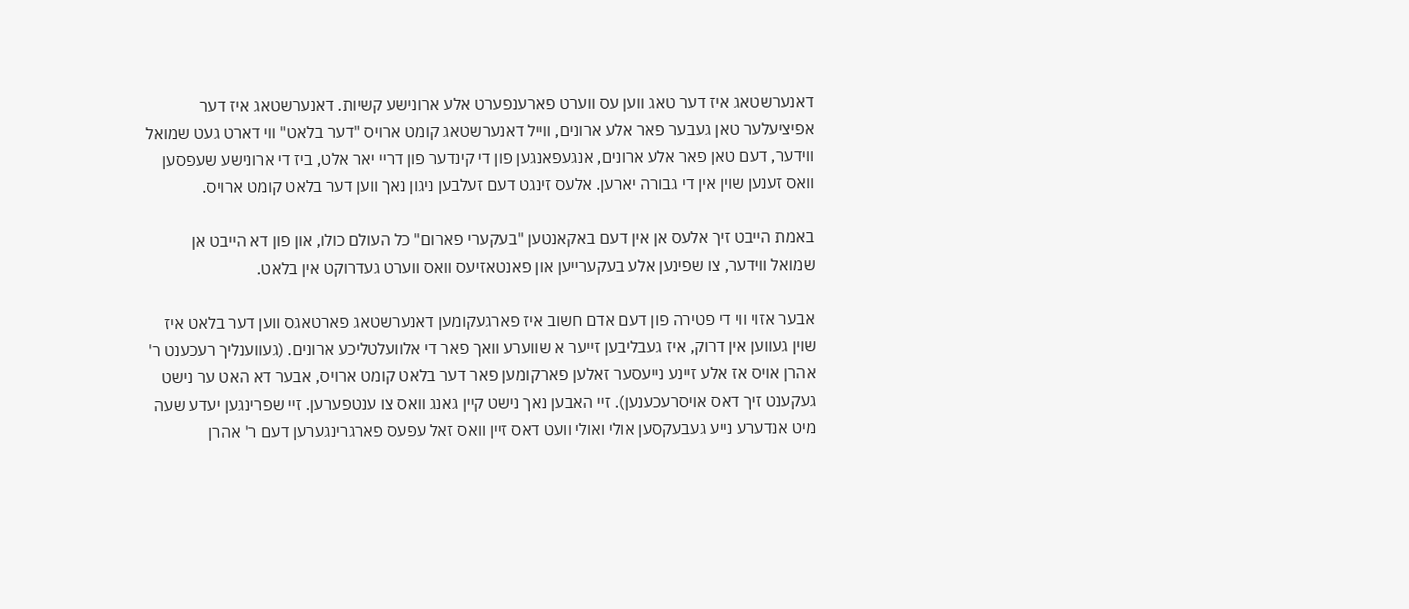דאנערשטאג איז דער טאג ווען עס ווערט פארענפערט אלע ארונישע קשיות. דאנערשטאג איז דער אפיציעלער טאן געבער פאר אלע ארונים, ווייל דאנערשטאג קומט ארויס "דער בלאט" ווי דארט געט שמואל ווידער, דעם טאן פאר אלע ארונים, אנגעפאנגען פון די קינדער פון דריי יאר אלט, ביז די ארונישע שעפסען וואס זענען שוין אין די גבורה יארען. אלעס זינגט דעם זעלבען ניגון נאך ווען דער בלאט קומט ארויס.

באמת הייבט זיך אלעס אן אין דעם באקאנטען "בעקערי פארום" כל העולם כולו, און פון דא הייבט אן שמואל ווידער, צו שפינען אלע בעקערייען און פאנטאזיעס וואס ווערט געדרוקט אין בלאט.

אבער אזוי ווי די פטירה פון דעם אדם חשוב איז פארגעקומען דאנערשטאג פארטאגס ווען דער בלאט איז שוין געווען אין דרוק, איז געבליבען זייער א שווערע וואך פאר די אלוועלטליכע ארונים. (געווענליך רעכענט ר' אהרן אויס אז אלע זיינע נייעסער זאלען פארקומען פאר דער בלאט קומט ארויס, אבער דא האט ער נישט געקענט זיך דאס אויסרעכענען). זיי האבען נאך נישט קיין גאנג וואס צו ענטפערען. זיי שפרינגען יעדע שעה מיט אנדערע נייע געבעקסען אולי ואולי וועט דאס זיין וואס זאל עפעס פארגרינגערען דעם ר' אהרן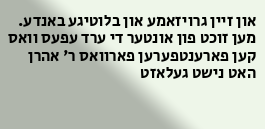און זיין גרויזאמע און בלוטיגע באנדע. מען זוכט פון אונטער די ערד עפעס וואס קען פארענטפערען פארוואס ר' אהרן האט נישט געלאזט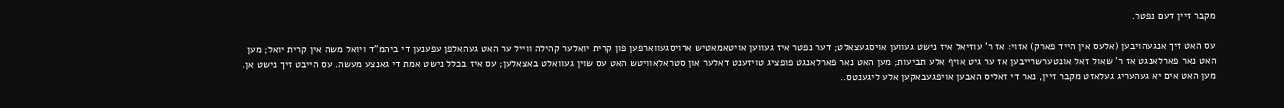מקבר זיין דעם נפטר.

עס האט זיך אנגעהויבען (אלעס אין הייד פארק) אזוי: אז ר' עוזיאל איז נישט געווען אויסגעצאלט; דער נפטר איז געווען אויטאמאטיש ארויסגעווארפען פון קרית יואלער קהילה ווייל ער האט געהאלפן עפענען די ביהמ"ד ויואל משה אין קרית יואל; מען האט נאר פארלאנגט אז ר' שאול זאל אונטערשרייבען אז ער גיט אויף אלע תביעות; מען האט נאר פארלאנגט פופציג טויזענט דאלער און סטראלאוויטש האט עס שוין געוואלט באצאלען; עס איז בכלל נישט אמת די גאנצע מעשה. עס הייבט זיך נישט אן. מען האט אים יא געהעריג געלאזט מקבר זיין, נאר די זאליס האבען אויפגעבאקען אלע ליגענטס..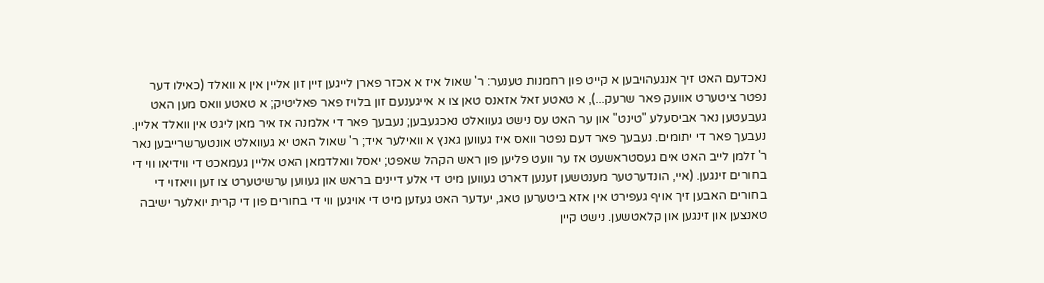נאכדעם האט זיך אנגעהויבען א קייט פון רחמנות טענער: ר' שאול איז א אכזר פארן לייגען זיין זון אליין אין א וואלד (כאילו דער נפטר ציטערט אוועק פאר שרעק...), א טאטע זאל אזאנס טאן צו א אייגענעם זון בלויז פאר פאליטיק; א טאטע וואס מען האט געבעטען נאר אביסעלע "טינט" און ער האט עס נישט געוואלט נאכגעבען; נעבעך פאר די אלמנה אז איר מאן ליגט אין וואלד אליין. נעבעך פאר די יתומים. נעבעך פאר דעם נפטר וואס איז געווען גאנץ א וואילער איד; ר' שאול האט יא געוואלט אונטערשרייבען נאר ר' זלמן לייב האט אים געסטראשעט אז ער וועט פליען פון ראש הקהל שאפט; יאסל וואלדמאן האט אליין געמאכט די ווידיאו ווי די בחורים זינגען. (איי, הונדערטער מענטשען זענען דארט געווען מיט די אלע דיינים בראש און געווען ערשיטערט צו זען וויאזוי די בחורים האבען זיך אויף געפירט אין אזא ביטערען טאג, יעדער האט געזען מיט די אויגען ווי די בחורים פון די קרית יואלער ישיבה טאנצען און זינגען און קלאטשען. נישט קיין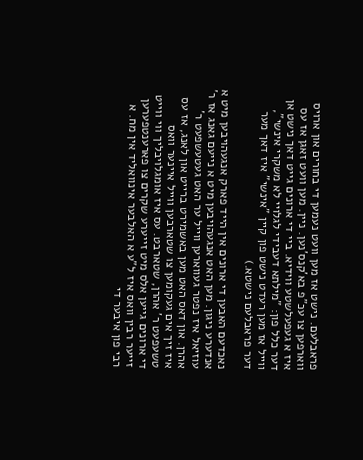פראבלעם. נישט אז מען וועט נעמען די בחורים און ארויס ווארפען צו עכ"פ בא'קנס'נען. ניין. מען וועט זאגן אז עס איז א געפעלשטע ווידיא. ביי די ארונים גייט דאך נישט אן דער כלל פון: "מילתא דעבידי לגלויי לא משקרי אינשי", ווייל אז מען רעדט נישט פון קיין "אינשי" איז דאך מער דער פראבלעם נישטא.)

נאכדעם האבען די ארונים אין הייד פארק אנגעהויבען מיט א אנדערע ניגון. מען האט אנגעהויבען מיט א נייעם גאנג אז ר' עוזיאל איז נפטר געווארען ווייל ער האט געטעשפעט ר' אהרן. און דאס האט מען באשמירט ברייט און לאנג, אז עס איז זיך אים געקומען צו שטארבען ווייל איינער וואס טשעפעט ר' אהרן, שטארבט. עס איז אומגלויבליך ווי ווייט די ארונים גייען אלס מיט זייערע שקרים צו פארענטפערען זייער רבין וואס איז ל"ע א האלבער אינוואליד אין מח. א רבי פון איבער די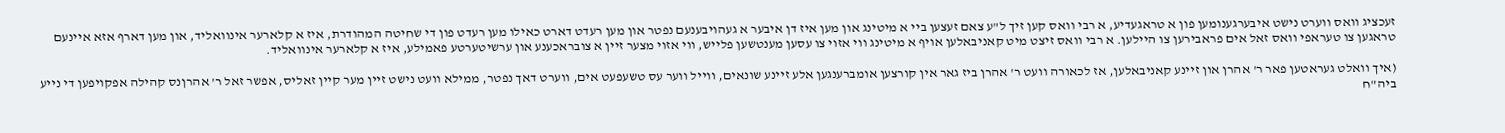זעכציג וואס ווערט נישט איבערגענומען פון א טראגעדיע, א רבי וואס קען זיך ל"ע צאם זעצען ביי א מיטינג און מען איז דן איבער א געהויבענעם נפטר און מען רעדט דארט כאילו מען רעדט פון די שחיטה המהודרת, איז א קלארער אינוואליד, און מען דארף אזא איינעם טראגען צו טעראפי וואס זאל אים פראבירען צו היילען. א רבי וואס זיצט מיט קאניבאלען אויף א מיטינג ווי אזוי צו עסען מענטשען פלייש, ווי אזוי מצער זיין א צובראכענע און ערשיטערטע פאמילע, איז א קלארער אינוואליד.

(איך וואלט געראטען פאר ר' אהרן און זיינע קאניבאלען, אז לכאורה וועט ר' אהרן ביז גאר אין קורצען אומברענגען אלע זיינע שונאים, ווייל ווער עס טשעפעט אים, ווערט דאך נפטר, ממילא וועט נישט זיין מער קיין זאליס, אפשר זאל ר' אהרןנס קהילה אפקויפען די נייע ביה"ח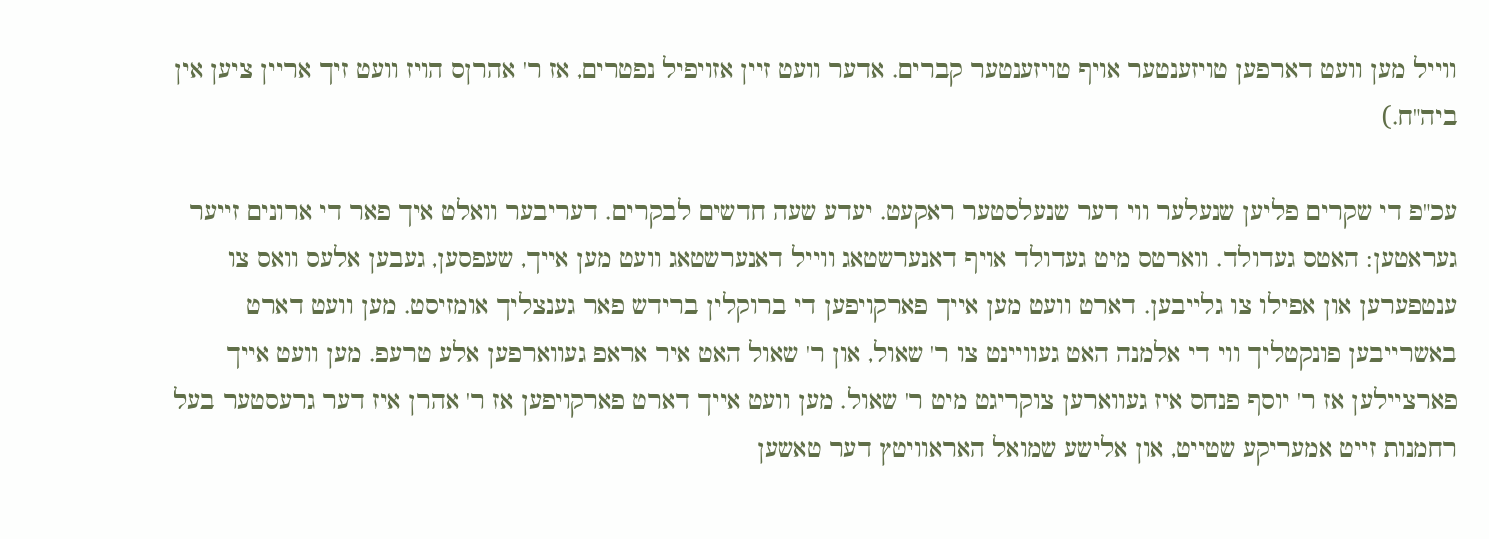ווייל מען וועט דארפען טויזענטער אויף טויזענטער קברים. אדער וועט זיין אזויפיל נפטרים, אז ר' אהרןס הויז וועט זיך אריין ציען אין ביה"ח.)

עכ"פ די שקרים פליען שנעלער ווי דער שנעלסטער ראקעט. יעדע שעה חדשים לבקרים. דעריבער וואלט איך פאר די ארונים זייער געראטען: האטס געדולד. ווארטס מיט געדולד אויף דאנערשטאג ווייל דאנערשטאג וועט מען אייך, שעפסען, געבען אלעס וואס צו ענטפערען און אפילו צו גלייבען. דארט וועט מען אייך פארקויפען די ברוקלין ברידש פאר גענצליך אומזיסט. מען וועט דארט באשרייבען פונקטליך ווי די אלמנה האט געוויינט צו ר' שאול, און ר' שאול האט איר אראפ געווארפען אלע טרעפ. מען וועט אייך פארציילען אז ר' יוסף פנחס איז געווארען צוקריגט מיט ר' שאול. מען וועט אייך דארט פארקויפען אז ר' אהרן איז דער גרעסטער בעל רחמנות זייט אמעריקע שטייט, און אלישע שמואל האראוויטץ דער טאשען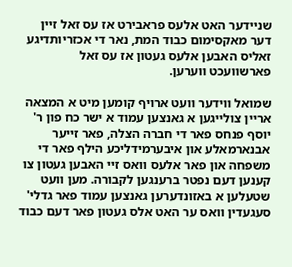שניידער האט אלעס פראבירט אז עס זאל זיין דער מאקסימום כבוד המת, נאר די אכזריותדיגע זאליס האבען אלעס געטון אז עס זאל פארשוועכט ווערען.

שמואל ווידער וועט ארויף קומען מיט א המצאה אריין צולייגען א גאנצען עמוד א ישר כח פון ר' יוסף פנחס פאר די חברה הצלה, פאר זייער אבנארמאלע און איבערמידליכע הילף פאר די משפחה און פאר אלעס וואס זיי האבען געטון צו קענען דעם נפטר ברענגען לקבורה. מען וועט שטעלען א באזונדערען גאנצען עמוד פאר גדלי' סעגעדין וואס ער האט אלס געטון פאר דעם כבוד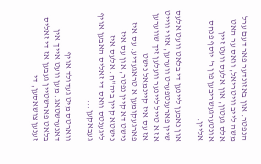הנפטר. און באזונדער פאר דעם ערל משה לייב וויטריאל, וואס ער האט אלס געטון, און אלעס וועט זיין אונטערגעשריבען פון ר' יוסף פנחס אליין.

און נאכען ליינען די בלאט וועט אלעס שיין פארענטפערט ווערען, אזוי ווייט אז א טייל ליינער וועלען זיך שווערען אז עס איז קיינמאל נישט פארגעקומען א טראגעדיע. עס איז נישט דא קיין נפטר, און עס איז נישטא קיין ביה"ח. אלעס איז ליגענטס וואס די זאליס האבען אויף געבאקען...

ווארטס מיט געדולד אויף דאנערשטאג. מען וועט אייך אין בלאט פארשטיין געבען אז די זאליס זענען צושאסען, די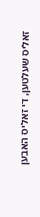זאליס שעלטען, די זאליס האבען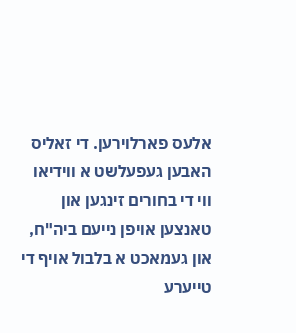אלעס פארלוירען. די זאליס האבען געפעלשט א ווידיאו ווי די בחורים זינגען און טאנצען אויפן נייעם ביה"ח, און געמאכט א בלבול אויף די טייערע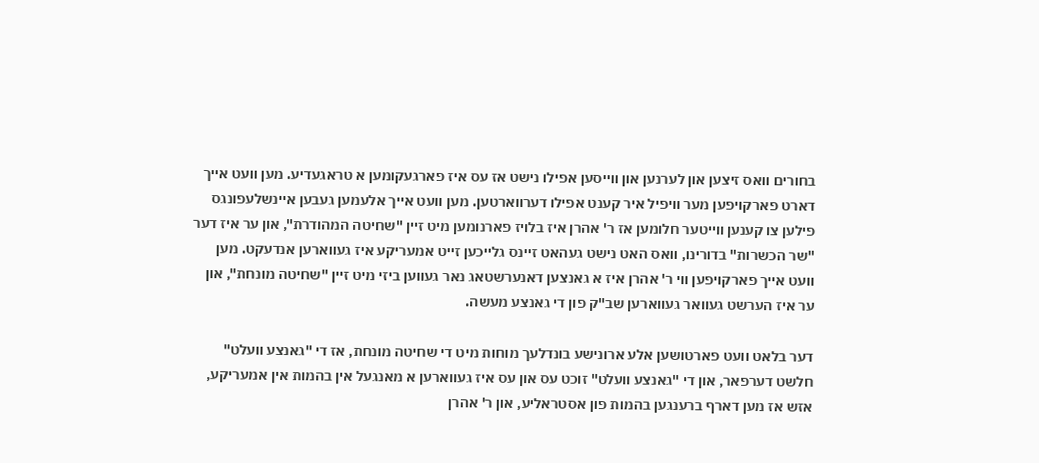בחורים וואס זיצען און לערנען און ווייסען אפילו נישט אז עס איז פארגעקומען א טראגעדיע. מען וועט אייך דארט פארקויפען מער וויפיל איר קענט אפילו דערווארטען. מען וועט אייך אלעמען געבען איינשלעפונגס פילען צו קענען ווייטער חלומען אז ר' אהרן איז בלויז פארנומען מיט זיין "שחיטה המהודרת", און ער איז דער "שר הכשרות" בדורינו, וואס האט נישט געהאט זיינס גלייכען זייט אמעריקע איז געווארען אנדעקט. מען וועט אייך פארקויפען ווי ר' אהרן איז א גאנצען דאנערשטאג נאר געווען ביזי מיט זיין "שחיטה מונחת", און ער איז הערשט געוואר געווארען שב"ק פון די גאנצע מעשה.

דער בלאט וועט פארטושען אלע ארונישע בונדלעך מוחות מיט די שחיטה מונחת, אז די "גאנצע וועלט" חלשט דערפאר, און די "גאנצע וועלט" זוכט עס און עס איז געווארען א מאנגעל אין בהמות אין אמעריקע, אזש אז מען דארף ברענגען בהמות פון אסטראליע, און ר' אהרן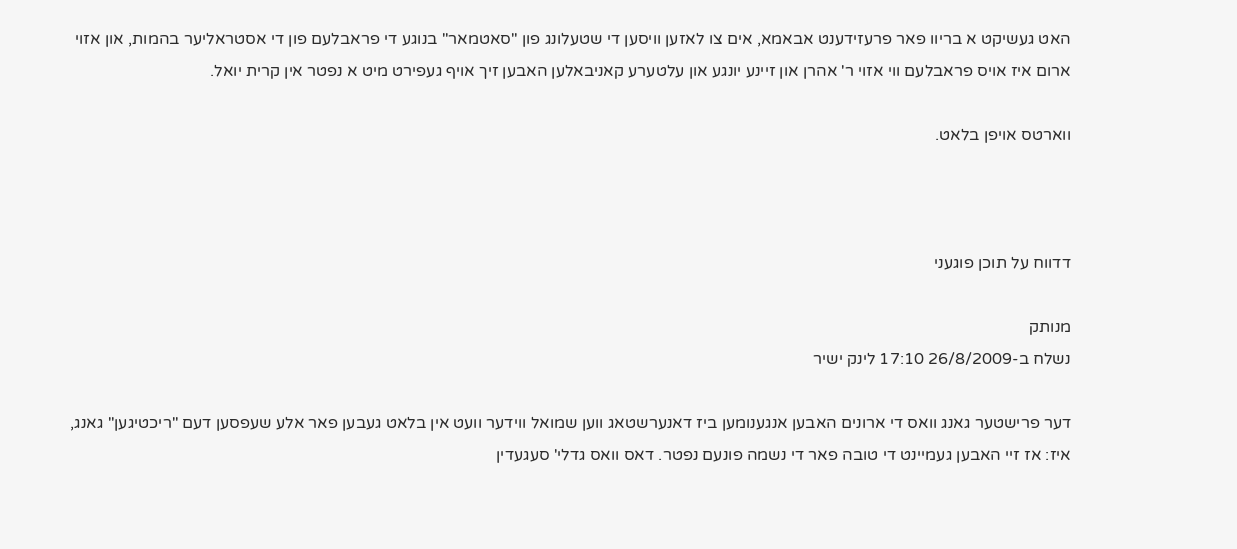האט געשיקט א בריוו פאר פרעזידענט אבאמא, אים צו לאזען וויסען די שטעלונג פון "סאטמאר" בנוגע די פראבלעם פון די אסטראליער בהמות, און אזוי ארום איז אויס פראבלעם ווי אזוי ר' אהרן און זיינע יונגע און עלטערע קאניבאלען האבען זיך אויף געפירט מיט א נפטר אין קרית יואל.

ווארטס אויפן בלאט.



דדווח על תוכן פוגעני

מנותק
נשלח ב-26/8/2009 17:10 לינק ישיר

דער פרישטער גאנג וואס די ארונים האבען אנגענומען ביז דאנערשטאג ווען שמואל ווידער וועט אין בלאט געבען פאר אלע שעפסען דעם "ריכטיגען" גאנג, איז: אז זיי האבען געמיינט די טובה פאר די נשמה פונעם נפטר. דאס וואס גדלי' סעגעדין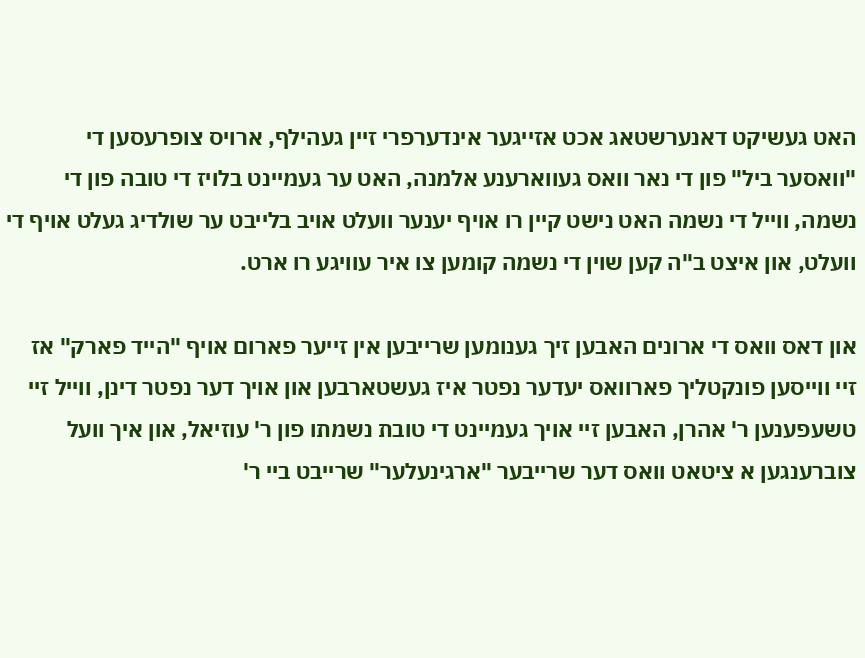האט געשיקט דאנערשטאג אכט אזייגער אינדערפרי זיין געהילף, ארויס צופרעסען די "וואסער ביל" פון די נאר וואס געווארענע אלמנה, האט ער געמיינט בלויז די טובה פון די נשמה, ווייל די נשמה האט נישט קיין רו אויף יענער וועלט אויב בלייבט ער שולדיג געלט אויף די וועלט, און איצט ב"ה קען שוין די נשמה קומען צו איר עוויגע רו ארט.

און דאס וואס די ארונים האבען זיך גענומען שרייבען אין זייער פארום אויף "הייד פארק" אז זיי ווייסען פונקטליך פארוואס יעדער נפטר איז געשטארבען און אויך דער נפטר דינן, ווייל זיי טשעפענען ר' אהרן, האבען זיי אויך געמיינט די טובת נשמתו פון ר' עוזיאל, און איך וועל צוברענגען א ציטאט וואס דער שרייבער "ארגינעלער" שרייבט ביי ר'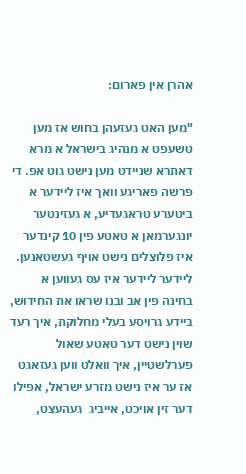אהרן אין פארום:

"מען האט געזעהן בחוש אז מען טשעפט א מנהיג בישראל א מרא דאתרא שניידט מען נישט גוט אפ. די פרשה פאריגע וואך איז ליידער א ביטערע טראגעדיע, א געזינטער יונגערמאן א טאטע פין 10 קינדער איז פלוצלים נישט אויף געשטאנען. ליידער ליידער איז עס געווען א בחינה פין אב ובנו שראו את החידוש, ביידע גרויסע בעלי מחלוקת, איך רעד שוין נישט דער טאטע שאול פערלשטיין, איך וואלט ווען געזאגט אז ער איז נישט מזרע ישראל, אפילו דער זין אויכט, אייביג  געהעצט,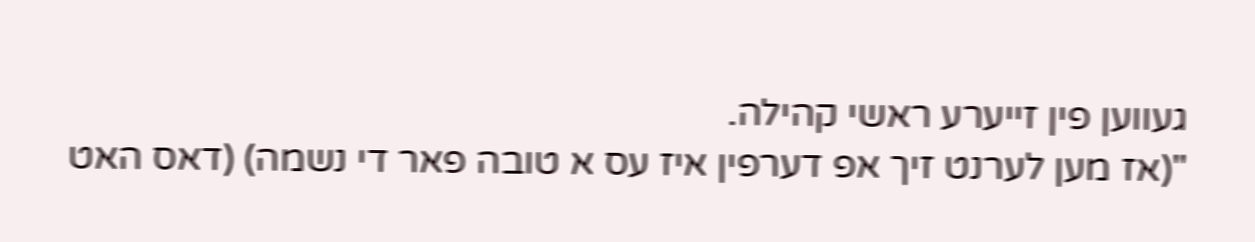געווען פין זייערע ראשי קהילה.
"(אז מען לערנט זיך אפ דערפין איז עס א טובה פאר די נשמה) (דאס האט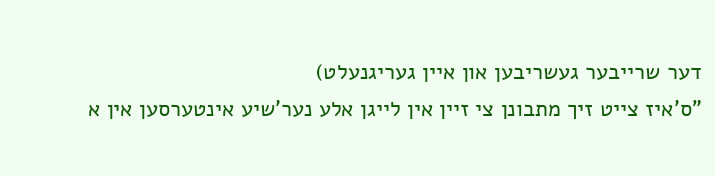דער שרייבער געשריבען און איין געריגנעלט)
"ס'איז צייט זיך מתבונן צי זיין אין לייגן אלע נער'שיע אינטערסען אין א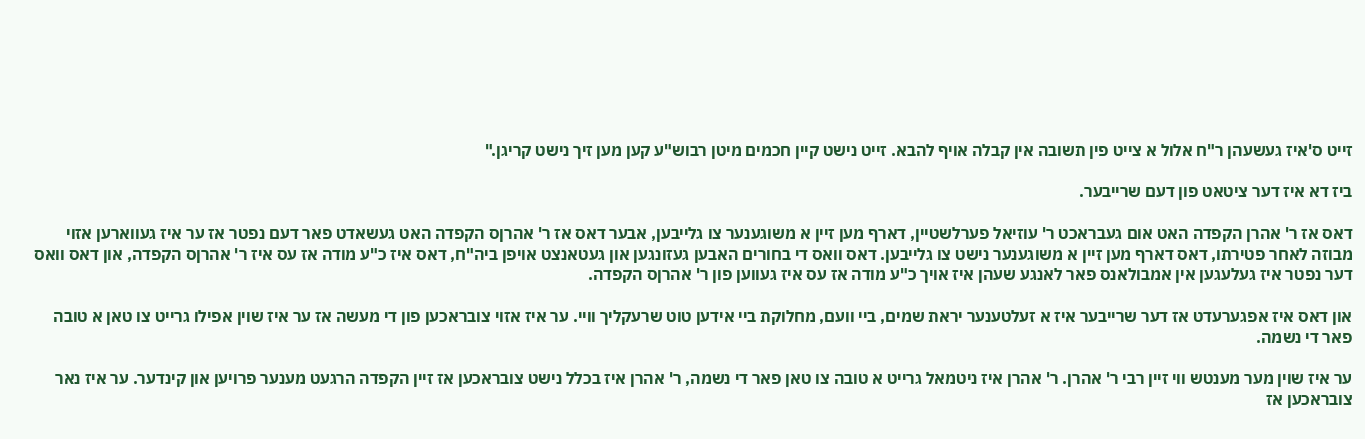זייט ס'איז געשעהן ר"ח אלול א צייט פין תשובה אין קבלה אויף להבא. זייט נישט קיין חכמים מיטן רבוש"ע קען מען זיך נישט קריגן."

ביז דא איז דער ציטאט פון דעם שרייבער.

דאס אז ר' אהרן הקפדה האט אום געבראכט ר' עוזיאל פערלשטיין, דארף מען זיין א משוגענער צו גלייבען, אבער דאס אז ר' אהרןס הקפדה האט געשאדט פאר דעם נפטר אז ער איז געווארען אזוי מבוזה לאחר פטירתו, דאס דארף מען זיין א משוגענער נישט צו גלייבען. דאס וואס די בחורים האבען געזונגען און געטאנצט אויפן ביה"ח, דאס איז כ"ע מודה אז עס איז ר' אהרןס הקפדה, און דאס וואס דער נפטר איז געלעגען אין אמבולאנס פאר לאנגע שעהן איז אויך כ"ע מודה אז עס איז געווען פון ר' אהרןס הקפדה.

און דאס איז אפגערעדט אז דער שרייבער איז א זעלטענער יראת שמים, ביי וועם, מחלוקת ביי אידען טוט שרעקליך וויי. ער איז אזוי צובראכען פון די מעשה אז ער איז שוין אפילו גרייט צו טאן א טובה פאר די נשמה.

ער איז שוין מער מענטש ווי זיין רבי ר' אהרן. ר' אהרן איז ניטמאל גרייט א טובה צו טאן פאר די נשמה, ר' אהרן איז בכלל נישט צובראכען אז זיין הקפדה הרגעט מענער פרויען און קינדער. ער איז נאר צובראכען אז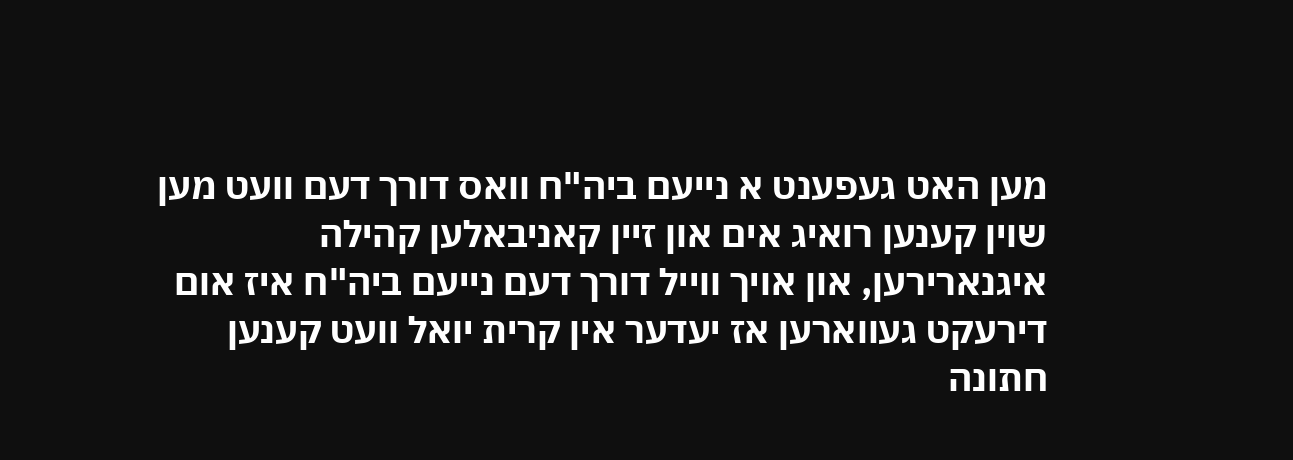מען האט געפענט א נייעם ביה"ח וואס דורך דעם וועט מען שוין קענען רואיג אים און זיין קאניבאלען קהילה איגנארירען, און אויך ווייל דורך דעם נייעם ביה"ח איז אום דירעקט געווארען אז יעדער אין קרית יואל וועט קענען חתונה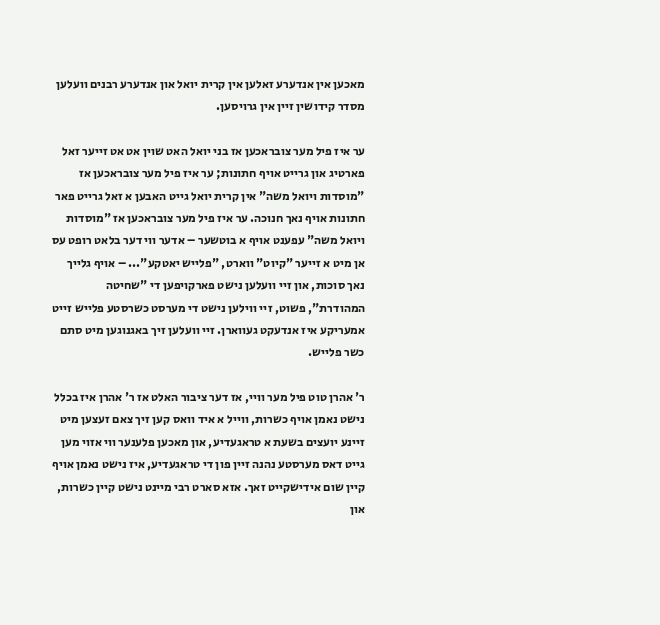מאכען אין אנדערע זאלען אין קרית יואל און אנדערע רבנים וועלען מסדר קידושין זיין אין גרויסען.

ער איז פיל מער צובראכען אז בני יואל האט שוין אט אט זייער זאל פארטיג און גרייט אויף חתונות; ער איז פיל מער צובראכען אז "מוסדות ויואל משה" אין קרית יואל גייט האבען א זאל גרייט פאר חתונות אויף נאך חנוכה. ער איז פיל מער צובראכען אז "מוסדות ויואל משה" עפענט אויף א בוטשער – אדער ווי דער בלאט רופט עס אן מיט א זייער "קיוט" ווארט, "פלייש יאטקע"... – אויף גלייך נאך סוכות, און זיי וועלען נישט פארקויפען די "שחיטה המהודרת", פשוט, זיי ווילען נישט די מערסט כשרסטע פלייש זייט אמעריקע איז אנדעקט געווארן. זיי וועלען זיך באגנוגען מיט סתם כשר פלייש.

ר' אהרן טוט פיל מער וויי, אז דער ציבור האלט אז ר' אהרן איז בכלל נישט נאמן אויף כשרות, ווייל א איד וואס קען זיך צאם זעצען מיט זיינע יועצים בשעת א טראגעדיע, און מאכען פלענער ווי אזוי מען גייט דאס מערסטע נהנה זיין פון די טראגעדיע, איז נישט נאמן אויף קיין שום אידישקייט זאך. אזא סארט רבי מיינט נישט קיין כשרות, און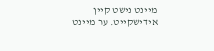מיינט נישט קיין אידישקייט. ער מיינט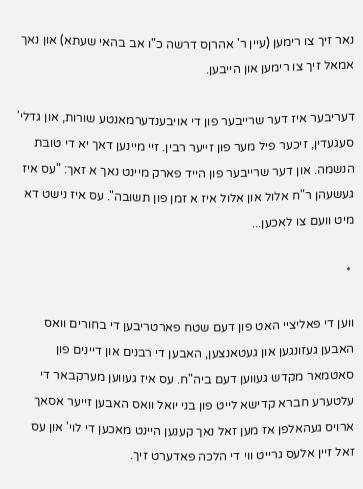נאר זיך צו רימען (עיין ר' אהרןס דרשה כ"ו אב בהאי שעתא) און נאך אמאל זיך צו רימען און הייבען.

דעריבער איז דער שרייבער פון די אויבענדערמאנטע שורות, און גדלי' סעגעדין, זיכער פיל מער פון זייער רבין. זיי מיינען דאך יא די טובת הנשמה. און דער שרייבער פון הייד פארק מיינט נאך א זאך: "עס איז געשעהן ר"ח אלול און אלול איז א זמן פון תשובה". עס איז נישט דא מיט וועם צו לאכען...

 *

ווען די פאליציי האט פון דעם שטח פארטריבען די בחורים וואס האבען געזונגען און געטאנצען, האבען די רבנים און דיינים פון סאטמאר מקדש געווען דעם ביה"ח. עס איז געווען מערקבאר די עלטערע חברא קדישא לייט פון בני יואל וואס האבען זייער אסאך ארויס געהאלפן אז מען זאל נאך קענען היינט מאכען די לוי' און עס זאל זיין אלעס גרייט ווי די הלכה פאדערט זיך.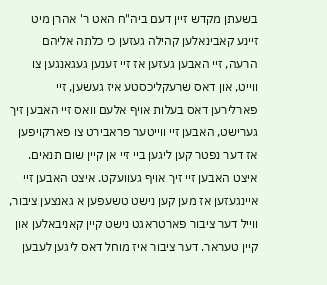בשעתן מקדש זיין דעם ביה"ח האט ר' אהרן מיט זיינע קאבינאלען קהילה געזען כי כלתה אליהם הרעה, זיי האבען געזען אז זיי זענען געגאנגען צו ווייט, און דאס שרעקליכסטע איז געשען, זיי פארלירען דאס בעלות אויף אלעם וואס זיי האבען זיך גערישט, האבען זיי ווייטער פראבירט צו פארקויפען אז דער נפטר קען ליגען ביי זיי אן קיין שום תנאים. איצט האבען זיי זיך אויף געוועקט. איצט האבען זיי איינגעזען אז מען קען נישט טשעפען א גאנצען ציבור, ווייל דער ציבור פארטראגט נישט קיין קאניבאלען און קיין טעראר. דער ציבור איז מוחל דאס ליגען לעבען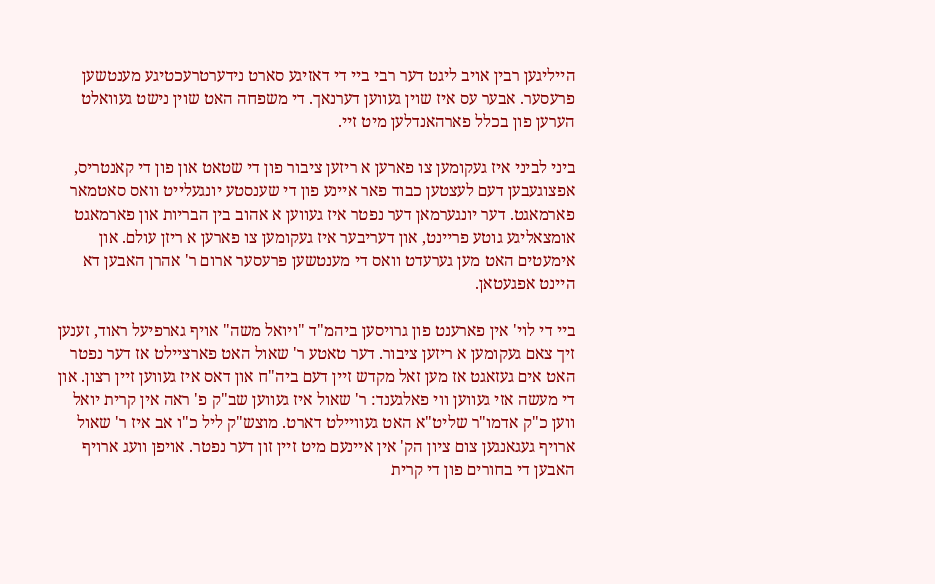הייליגען רבין אויב ליגט דער רבי ביי די דאזיגע סארט נידערטרעכטיגע מענטשען פרעסער. אבער עס איז שוין געווען דערנאך. די משפחה האט שוין נישט געוואלט הערען פון בכלל פארהאנדלען מיט זיי.

ביני לביני איז געקומען צו פארען א ריזען ציבור פון די שטאט און פון די קאנטריס, אפצוגעבען דעם לעצטען כבוד פאר איינע פון די שענסטע יונגעלייט וואס סאטמאר פארמאגט. דער יונגערמאן דער נפטר איז געווען א אהוב בין הבריות און פארמאגט אומצאליגע גוטע פריינט, און דעריבער איז געקומען צו פארען א ריזן עולם. און אימעטים האט מען גערעדט וואס די מענטשען פרעסער ארום ר' אהרן האבען דא היינט אפגעטאן.

ביי די לוי' אין פארענט פון גרויסען ביהמ"ד "ויואל משה" אויף גארפיעל ראוד, זענען זיך צאם געקומען א ריזען ציבור. דער טאטע ר' שאול האט פארציילט אז דער נפטר האט אים געזאגט אז מען זאל מקדש זיין דעם ביה"ח און דאס איז געווען זיין רצון. און די מעשה אזי געווען ווי פאלגענד: ר' שאול איז געווען שב"ק פ' ראה אין קרית יואל ווען כ"ק אדמו"ר שליט"א האט געוויילט דארט. מוצש"ק ליל כ"ו אב איז ר' שאול ארויף געגאנגען צום ציון הק' אין איינעם מיט זיין זון דער נפטר. אויפן וועג ארויף האבען די בחורים פון די קרית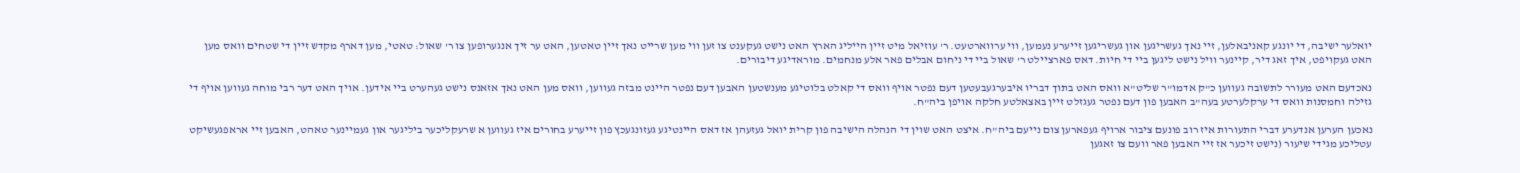יואלער ישיבה, די יונגע קאניבאלען, זיי נאך געשריגען און געשריגען זייערע נעמען, ווי ערווארטעט. ר' עוזיאל מיט זיין הייליג הארץ האט נישט געקענט צו זען ווי מען שרייט נאך זיין טאטען, האט ער זיך אנגערופען צו ר' שאול: טאטי, מען דארף מקדש זיין די שטחים וואס מען האט געקויפט, איך זאג דיר, קיינער וויל נישט ליגען ביי די חיות. דאס פארציילט ר' שאול ביי די ניחום אבלים פאר אלע מנחמים. מוראדיגע דיבורים.

נאכדעם האט מעורר לתשובה געווען כ"ק אדמו"ר שליט"א וואס האט בתוך דבריו איבערגעבעטען דעם נפטר אויף וואס די קאלט בלוטיגע מענשטען האבען דעם נפטר היינט מבזה געווען, וואס מען האט נאך אזאנס נישט געהערט ביי אידען. אויך האט דער רבי מוחה געווען אויף די גזילה וחמסנות וואס די ערקלערטע בעה"ב האבען פון דעם נפטר געגזלט זיין באצאלטע חלקה אויפן ביה"ח.

נאכען הערען אנדערע דברי התעורות איז רוב פונעם ציבור ארויף געפארען צום נייעם ביה"ח. איצט האט שוין די הנהלה הישיבה פון קרית יואל געזעהן אז דאס היינטיגע געזונגעכץ פון זייערע בחורים איז געווען א שרעקליכער ביליגער און געמיינער טאהט, האבען זיי אראפגעשיקט עטליכע מגידי שיעור (נישט זיכער אז זיי האבען פאר וועם צו זאגען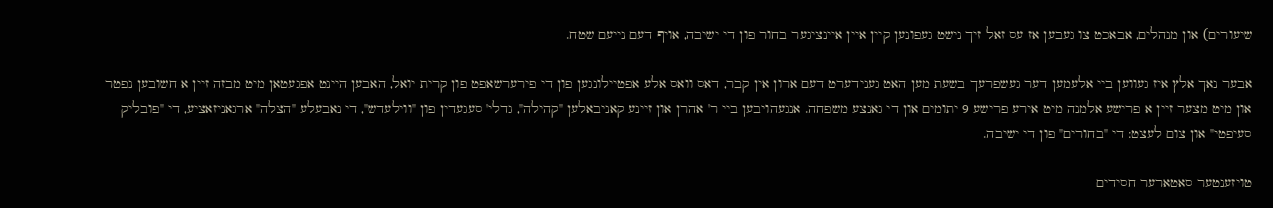שיעורים) און מנהלים, אבאכט צו געבען אז עס זאל זיך נישט געפונען קיין איין איינציגער בחור פון די ישיבה, אויף דעם נייעם שטח.

אבער נאך אלץ איז געווען ביי אלעמען דער געשפרעך בשעת מען האט גענידערט דעם ארון אין קבר, דאס וואס אלע אפטיילונגען פון די פירערשאפט פון קרית יואל, האבען היינט אפגעטאן מיט מבזה זיין א חשובען נפטר און מיט מצער זיין א פרישע אלמנה מיט אירע פרישע 9 יתומים און די גאנצע משפחה. אנגעהויבען ביי ר' אהרן און זיינע קאניבאלען "קהילה", גדלי' סעגעדין פון "ווילעדש", די נאבעלע "הצלה" ארגאניזאציע, די "פובליק סעיפטי" און צום לעצט: די "בחורים" פון די ישיבה.

טויזענטער סאטארער חסידים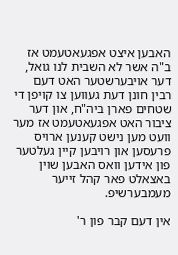האבען איצט אפגעאטעמט אז ב"ה אשר לא השבית לנו גואל, דער אויבערשטער האט דעם רבין חונן דעת געווען צו קויפן די שטחים פארן ביה"ח, און דער ציבור האט אפגעאטעמט אז מער וועט מען נישט קענען ארויס פרעסען און רויבען קיין געלטער פון אידען וואס האבען שוין באצאלט פאר קהל זייער מעמבערשיפ.

אין דעם קבר פון ר'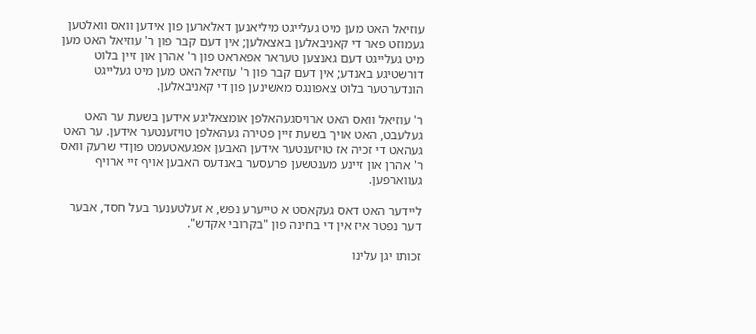עוזיאל האט מען מיט געלייגט מיליאנען דאלארען פון אידען וואס וואלטען געמוזט פאר די קאניבאלען באצאלען; אין דעם קבר פון ר' עוזיאל האט מען מיט געלייגט דעם גאנצען טעראר אפאראט פון ר' אהרן און זיין בלוט דורשטיגע באנדע; אין דעם קבר פון ר' עוזיאל האט מען מיט געלייגט הונדערטער בלוט צאפונגס מאשינען פון די קאניבאלען.

ר' עוזיאל וואס האט ארויסגעהאלפן אומצאליגע אידען בשעת ער האט געלעבט, האט אויך בשעת זיין פטירה געהאלפן טויזענטער אידען. ער האט געהאט די זכיה אז טויזענטער אידען האבען אפגעאטעמט פוןדי שרעק וואס ר' אהרן און זיינע מענטשען פרעסער באנדעס האבען אויף זיי ארויף געווארפען.

ליידער האט דאס געקאסט א טייערע נפש, א זעלטענער בעל חסד, אבער דער נפטר איז אין די בחינה פון "בקרובי אקדש".

זכותו יגן עלינו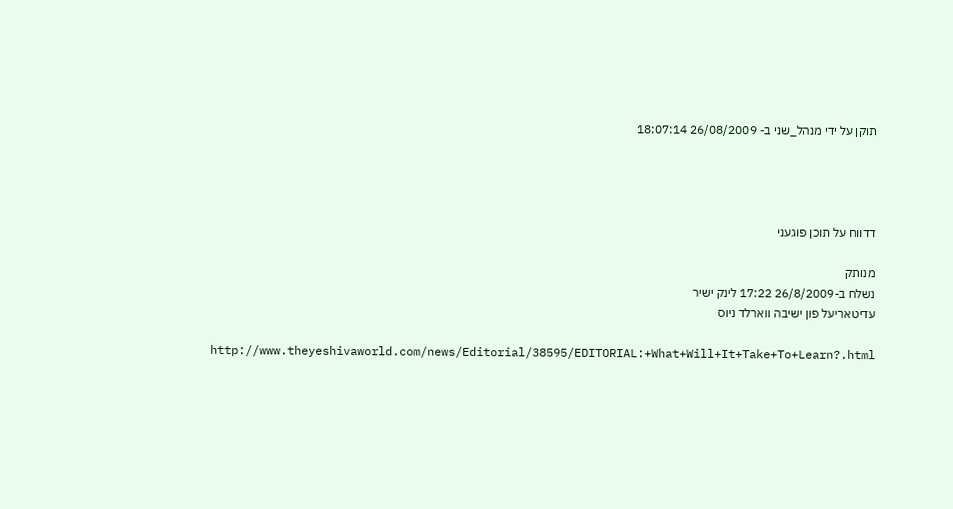תוקן על ידי מנהל_שני ב- 26/08/2009 18:07:14




דדווח על תוכן פוגעני

מנותק
נשלח ב-26/8/2009 17:22 לינק ישיר
עדיטאריעל פון ישיבה ווארלד ניוס

http://www.theyeshivaworld.com/news/Editorial/38595/EDITORIAL:+What+Will+It+Take+To+Learn?.html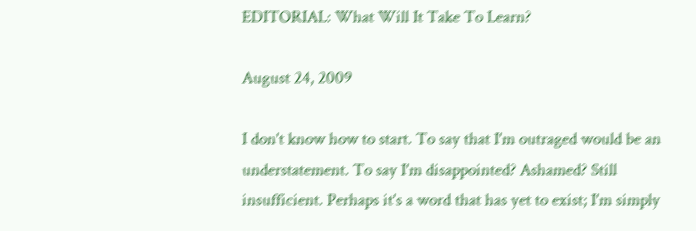EDITORIAL: What Will It Take To Learn?

August 24, 2009

I don't know how to start. To say that I'm outraged would be an understatement. To say I'm disappointed? Ashamed? Still insufficient. Perhaps it's a word that has yet to exist; I'm simply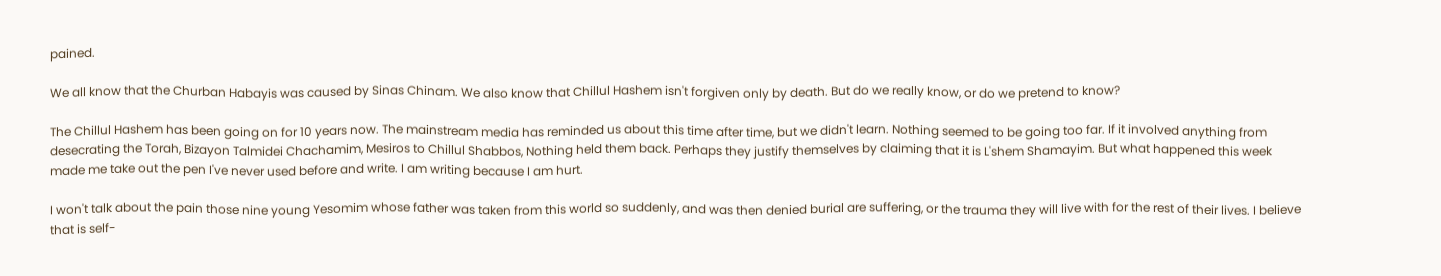pained.

We all know that the Churban Habayis was caused by Sinas Chinam. We also know that Chillul Hashem isn't forgiven only by death. But do we really know, or do we pretend to know?

The Chillul Hashem has been going on for 10 years now. The mainstream media has reminded us about this time after time, but we didn't learn. Nothing seemed to be going too far. If it involved anything from desecrating the Torah, Bizayon Talmidei Chachamim, Mesiros to Chillul Shabbos, Nothing held them back. Perhaps they justify themselves by claiming that it is L'shem Shamayim. But what happened this week made me take out the pen I've never used before and write. I am writing because I am hurt.

I won't talk about the pain those nine young Yesomim whose father was taken from this world so suddenly, and was then denied burial are suffering, or the trauma they will live with for the rest of their lives. I believe that is self-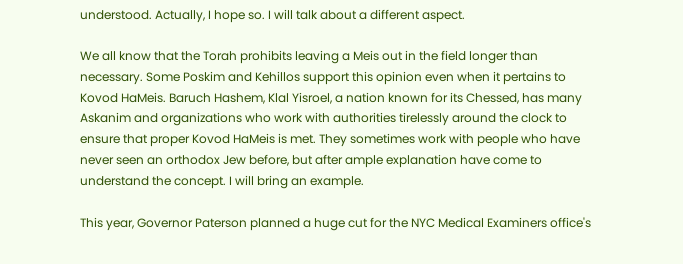understood. Actually, I hope so. I will talk about a different aspect.

We all know that the Torah prohibits leaving a Meis out in the field longer than necessary. Some Poskim and Kehillos support this opinion even when it pertains to Kovod HaMeis. Baruch Hashem, Klal Yisroel, a nation known for its Chessed, has many Askanim and organizations who work with authorities tirelessly around the clock to ensure that proper Kovod HaMeis is met. They sometimes work with people who have never seen an orthodox Jew before, but after ample explanation have come to understand the concept. I will bring an example.

This year, Governor Paterson planned a huge cut for the NYC Medical Examiners office's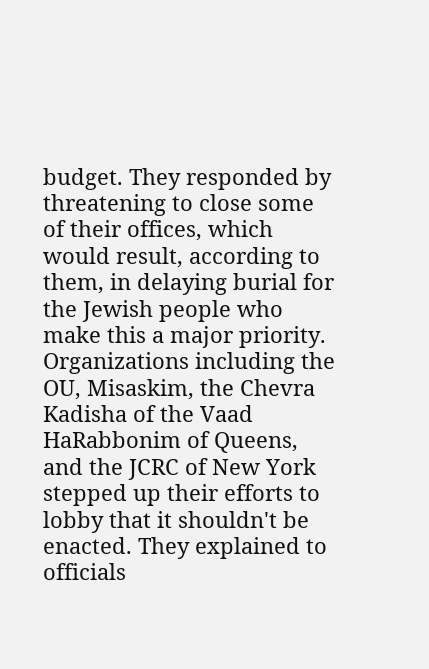budget. They responded by threatening to close some of their offices, which would result, according to them, in delaying burial for the Jewish people who make this a major priority. Organizations including the OU, Misaskim, the Chevra Kadisha of the Vaad HaRabbonim of Queens, and the JCRC of New York stepped up their efforts to lobby that it shouldn't be enacted. They explained to officials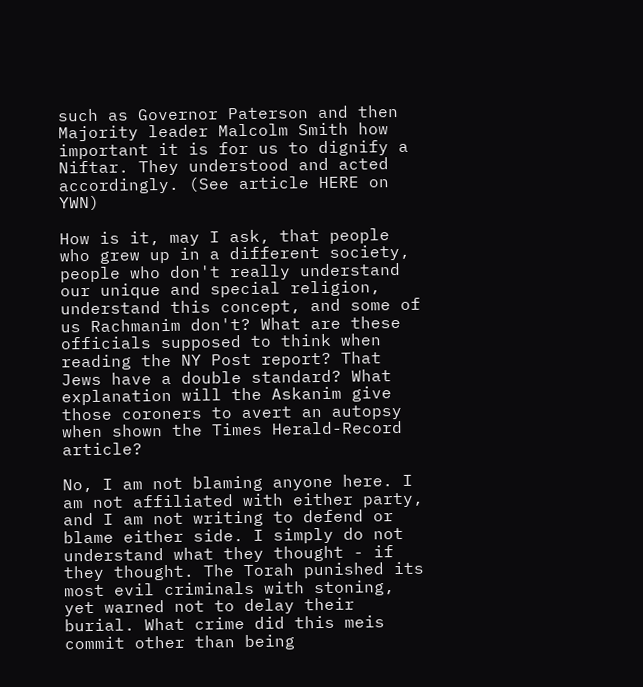such as Governor Paterson and then Majority leader Malcolm Smith how important it is for us to dignify a Niftar. They understood and acted accordingly. (See article HERE on YWN)

How is it, may I ask, that people who grew up in a different society, people who don't really understand our unique and special religion, understand this concept, and some of us Rachmanim don't? What are these officials supposed to think when reading the NY Post report? That Jews have a double standard? What explanation will the Askanim give those coroners to avert an autopsy when shown the Times Herald-Record article?

No, I am not blaming anyone here. I am not affiliated with either party, and I am not writing to defend or blame either side. I simply do not understand what they thought - if they thought. The Torah punished its most evil criminals with stoning, yet warned not to delay their burial. What crime did this meis commit other than being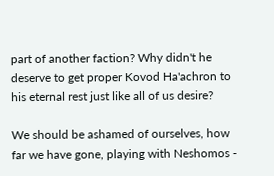part of another faction? Why didn't he deserve to get proper Kovod Ha'achron to his eternal rest just like all of us desire?

We should be ashamed of ourselves, how far we have gone, playing with Neshomos -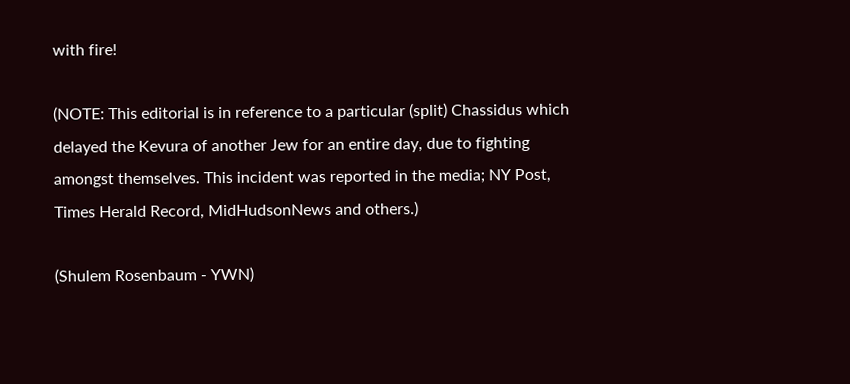with fire!

(NOTE: This editorial is in reference to a particular (split) Chassidus which delayed the Kevura of another Jew for an entire day, due to fighting amongst themselves. This incident was reported in the media; NY Post, Times Herald Record, MidHudsonNews and others.)

(Shulem Rosenbaum - YWN)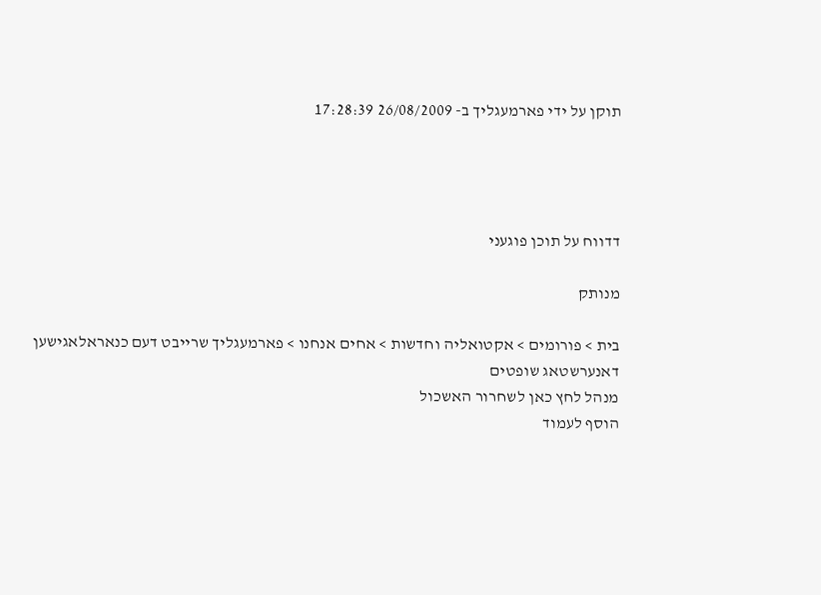תוקן על ידי פארמעגליך ב- 26/08/2009 17:28:39




דדווח על תוכן פוגעני

מנותק

בית > פורומים > אקטואליה וחדשות > אחים אנחנו > פארמעגליך שרייבט דעם כנאראלאגישען דאנערשטאג שופטים
מנהל לחץ כאן לשחרור האשכול
הוסף לעמוד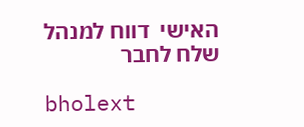האישי  דווח למנהל שלח לחבר

bholext